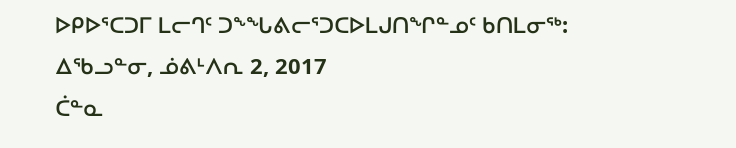ᐅᑭᐅᕐᑕᑐᒥ ᒪᓕᒉᑦ ᑐᖕᖓᕕᓕᕐᑐᑕᐅᒪᒍᑎᖏᓐᓄᑦ ᑲᑎᒪᓂᖅ: ᐃᖃᓗᓐᓂ, ᓅᕕᒻᐱᕆ 2, 2017
ᑖᓐᓇ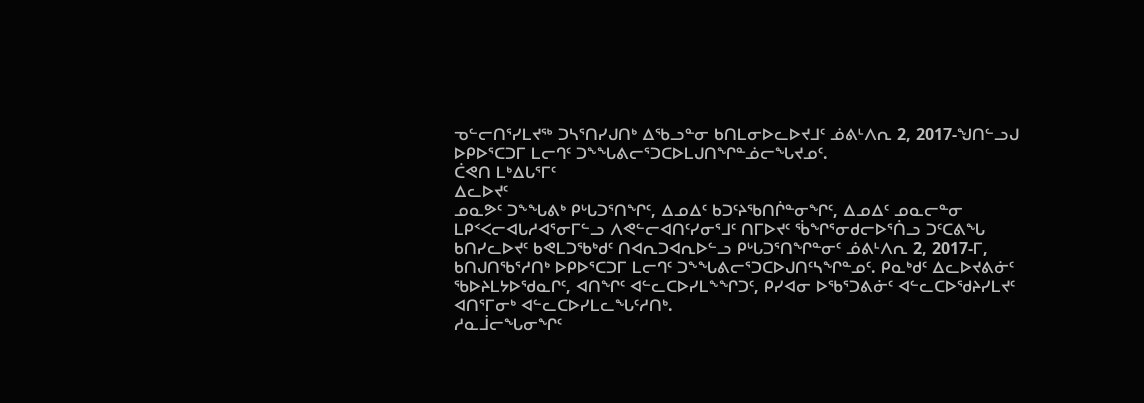ᓀᓪᓕᑎᕐᓯᒪᔪᖅ ᑐᓴᕐᑎᓯᒍᑎᒃ ᐃᖃᓗᓐᓂ ᑲᑎᒪᓂᐅᓚᐅᔪᒧᑦ ᓅᕕᒻᐱᕆ 2, 2017-ᖑᑎᓪᓗᒍ ᐅᑭᐅᕐᑕᑐᒥ ᒪᓕᒉᑦ ᑐᖕᖓᕕᓕᕐᑐᑕᐅᒪᒍᑎᖏᓐᓅᓕᖓᔪᓄᑦ.
ᑖᕙᑎ ᒪᒃᐃᒐᕐᒥᑦ
ᐃᓚᐅᔪᑦ
ᓄᓇᕗᑦ ᑐᖕᖓᕕᒃ ᑭᒡᒐᑐᕐᑎᖏᑦ, ᐃᓄᐃᑦ ᑲᑐᑦᔨᖃᑎᒌᓐᓂᖏᑦ, ᐃᓄᐃᑦ ᓄᓇᓕᓐᓂ ᒪᑭᑉᐸᓕᐊᒐᓱᐊᕐᓂᒥᓪᓗ ᐱᕙᓪᓕᐊᑎᑦᓯᓂᕐᒧᑦ ᑎᒥᐅᔪᑦ ᖄᖏᕐᓂᑯᓕᐅᕐᑏᓗ ᑐᑦᑕᕕᖓ ᑲᑎᓯᓚᐅᔪᑦ ᑲᕙᒪᑐᖃᒃᑯᑦ ᑎᐊᕆᑐᐊᕆᐅᓪᓗ ᑭᒡᒐᑐᕐᑎᖏᓐᓂᑦ ᓅᕕᒻᐱᕆ 2, 2017-ᒥ, ᑲᑎᒍᑎᖃᕐᓱᑎᒃ ᐅᑭᐅᕐᑕᑐᒥ ᒪᓕᒉᑦ ᑐᖕᖓᕕᓕᕐᑐᑕᐅᒍᑎᑦᓴᖏᓐᓄᑦ. ᑭᓇᒃᑯᑦ ᐃᓚᐅᔪᕕᓃᑦ ᖃᐅᔨᒪᔭᐅᖁᓇᒋᑦ, ᐊᑎᖏᑦ ᐊᓪᓚᑕᐅᓯᒪᖕᖏᑐᑦ, ᑭᓯᐊᓂ ᐅᖃᕐᑐᕕᓃᑦ ᐊᓪᓚᑕᐅᖁᔨᓯᒪᔪᑦ ᐊᑎᕐᒥᓂᒃ ᐊᓪᓚᑕᐅᓯᒪᓚᖓᑦᓱᑎᒃ.
ᓱᓇᒨᓕᖓᓂᖏᑦ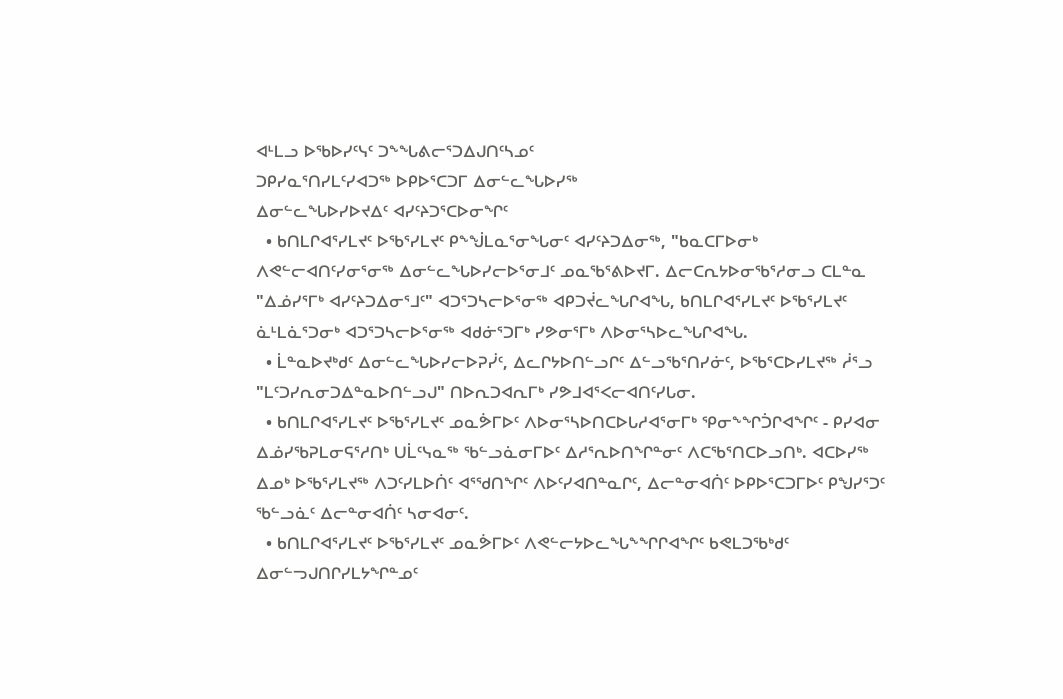ᐊᒻᒪᓗ ᐅᖃᐅᓯᑦᓭᑦ ᑐᖕᖓᕕᓕᕐᑐᐃᒍᑎᑦᓴᓄᑦ
ᑐᑭᓯᓇᕐᑎᓯᒪᑦᓯᐊᑐᖅ ᐅᑭᐅᕐᑕᑐᒥ ᐃᓂᓪᓚᖓᐅᓯᖅ
ᐃᓂᓪᓚᖓᐅᓯᐅᔪᐃᑦ ᐊᓯᑦᔨᑐᕐᑕᐅᓂᖏᑦ
  • ᑲᑎᒪᒋᐊᕐᓯᒪᔪᑦ ᐅᖃᕐᓯᒪᔪᑦ ᑭᖕᖒᒪᓇᕐᓂᖓᓂᑦ ᐊᓯᑦᔨᑐᐃᓂᖅ, "ᑲᓇᑕᒥᐅᓂᒃ ᐱᕙᓪᓕᐊᑎᑦᓯᓂᕐᓂᖅ ᐃᓂᓪᓚᖓᐅᓯᓕᐅᕐᓂᒧᑦ ᓄᓇᖃᕐᕕᐅᔪᒥ. ᐃᓕᑕᕆᔭᐅᓂᖃᕐᓱᓂᓗ ᑕᒪᓐᓇ "ᐃᓅᓯᕐᒥᒃ ᐊᓯᑦᔨᑐᐃᓂᕐᒧᑦ" ᐊᑐᕐᑐᓴᓕᐅᕐᓂᖅ ᐊᑭᑐᔫᓚᖓᒋᐊᖓ, ᑲᑎᒪᒋᐊᕐᓯᒪᔪᑦ ᐅᖃᕐᓯᒪᔪᑦ ᓈᒻᒪᓈᕐᑐᓂᒃ ᐊᑐᕐᑐᓴᓕᐅᕐᓂᖅ ᐊᑯᓃᕐᑐᒥᒃ ᓯᕗᓂᕐᒥᒃ ᐱᐅᓂᕐᓴᐅᓚᖓᒋᐊᖓ.
  • ᒫᓐᓇᐅᔪᒃᑯᑦ ᐃᓂᓪᓚᖓᐅᓯᓕᐅᕈᓰᑦ, ᐃᓚᒋᔭᐅᑎᓪᓗᒋᑦ ᐃᓪᓗᖃᕐᑎᓯᓃᑦ, ᐅᖃᕐᑕᐅᓯᒪᔪᖅ ᓲᕐᓗ "ᒪᑦᑐᓯᕆᓂᑐᐃᓐᓇᐅᑎᓪᓗᒍ" ᑎᐅᕆᑐᐊᕆᒥᒃ ᓯᕗᒧᐊᕐᐸᓕᐊᑎᑦᓯᒐᓂ.
  • ᑲᑎᒪᒋᐊᕐᓯᒪᔪᑦ ᐅᖃᕐᓯᒪᔪᑦ ᓄᓇᕘᒥᐅᑦ ᐱᐅᓂᕐᓴᐅᑎᑕᐅᒐᓱᐊᕐᓂᒥᒃ ᕿᓂᖕᖏᑑᒋᐊᖏᑦ - ᑭᓯᐊᓂ ᐃᓅᓯᖃᕈᒪᓂᕋᕐᓱᑎᒃ ᑌᒫᑦᓭᓇᖅ ᖃᓪᓗᓈᓂᒥᐅᑦ ᐃᓱᕐᕆᐅᑎᖏᓐᓂᑦ ᐱᑕᖃᕐᑎᑕᐅᓗᑎᒃ. ᐊᑕᐅᓯᖅ ᐃᓄᒃ ᐅᖃᕐᓯᒪᔪᖅ ᐱᑐᑦᓯᒪᐅᑏᑦ ᐊᕐᖁᑎᖏᑦ ᐱᐅᑦᓯᐊᑎᓐᓇᒋᑦ, ᐃᓕᓐᓂᐊᑏᑦ ᐅᑭᐅᕐᑕᑐᒥᐅᑦ ᑭᖑᓯᕐᑐᑦ ᖃᓪᓗᓈᑦ ᐃᓕᓐᓂᐊᑏᑦ ᓴᓂᐊᓂᑦ.
  • ᑲᑎᒪᒋᐊᕐᓯᒪᔪᑦ ᐅᖃᕐᓯᒪᔪᑦ ᓄᓇᕘᒥᐅᑦ ᐱᕙᓪᓕᔭᐅᓚᖓᖕᖏᒋᐊᖏᑦ ᑲᕙᒪᑐᖃᒃᑯᑦ ᐃᓂᓪᓓᒍᑎᒋᓯᒪᔭᖏᓐᓄᑦ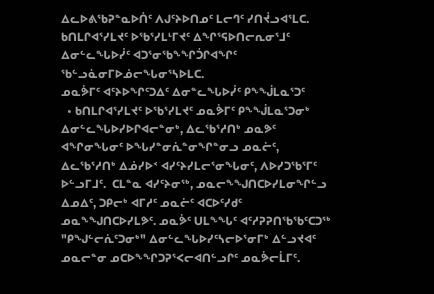ᐃᓚᐅᕕᖃᕈᓐᓇᐅᑏᑦ ᐱᒍᑦᔨᐅᑎᓄᑦ ᒪᓕᒉᑦ ᓯᑎᔫᓗᐊᕐᒪᑕ. ᑲᑎᒪᒋᐊᕐᓯᒪᔪᑦ ᐅᖃᕐᓯᒪᒻᒥᔪᑦ ᐃᖏᕐᕋᐅᑎᓕᕆᓂᕐᒧᑦ ᐃᓂᓪᓚᖓᐅᓰᑦ ᐊᑐᕐᓂᖃᖕᖏᑑᒋᐊᖏᑦ ᖃᓪᓗᓈᓂᒥᐅᓅᓕᖓᓂᕐᓴᐅᒪᑕ.
ᓄᓇᕘᒥᑦ ᐊᑦᔨᐅᖏᑦᑐᐃᑦ ᐃᓂᓐᓚᖓᐅᓰᑦ ᑭᖕᖒᒪᓇᕐᑐᑦ
  • ᑲᑎᒪᒋᐊᕐᓯᒪᔪᑦ ᐅᖃᕐᓯᒪᔪᑦ ᓄᓇᕘᒥᑦ ᑭᖕᖒᒪᓇᕐᑐᓂᒃ ᐃᓂᓪᓚᖓᐅᓯᐅᒋᐊᓕᓐᓂᒃ, ᐃᓚᖃᕐᓱᑎᒃ ᓄᓇᕗᑦ ᐊᖏᓂᖓᓂᑦ ᐅᖓᓯᓐᓂᕇᓐᓂᖏᓐᓂᓗ ᓄᓇᓖᑦ, ᐃᓚᖃᕐᓱᑎᒃ ᐃᓅᓯᐅᑉ ᐊᓯᑦᔨᓯᒪᓕᕐᓂᖓᓂᑦ, ᐱᐅᓯᑐᖃᕐᒥᑦ ᐅᓪᓗᒥᒧᑦ.  ᑕᒪᓐᓇ ᐊᓯᑦᔨᓂᖅ, ᓄᓇᓕᖕᖑᑎᑕᐅᓯᒪᓂᖏᓪᓗ ᐃᓄᐃᑦ, ᑐᑭᓕᒃ ᐊᒥᓱᑦ ᓄᓇᓖᑦ ᐊᑕᐅᑦᓯᑯᑦ ᓄᓇᖕᖑᑎᑕᐅᓯᒪᕗᑦ. ᓄᓇᕘᑦ ᑌᒪᖕᖓᑦ ᐊᑦᓱᕈᕈᑎᖃᖃᑦᑕᑐᖅ "ᑭᖑᓪᓕᕇᑦᑐᓂᒃ" ᐃᓂᓪᓚᖓᐅᓯᑦᓴᓕᐅᕐᓂᒥᒃ ᐃᓪᓗᔪᐊᑦ ᓄᓇᓕᓐᓂ ᓄᑕᐅᖕᖏᑐᕈᕐᐸᓕᐊᑎᓪᓗᒋᑦ ᓄᓇᕘᓕᒫᒥᑦ.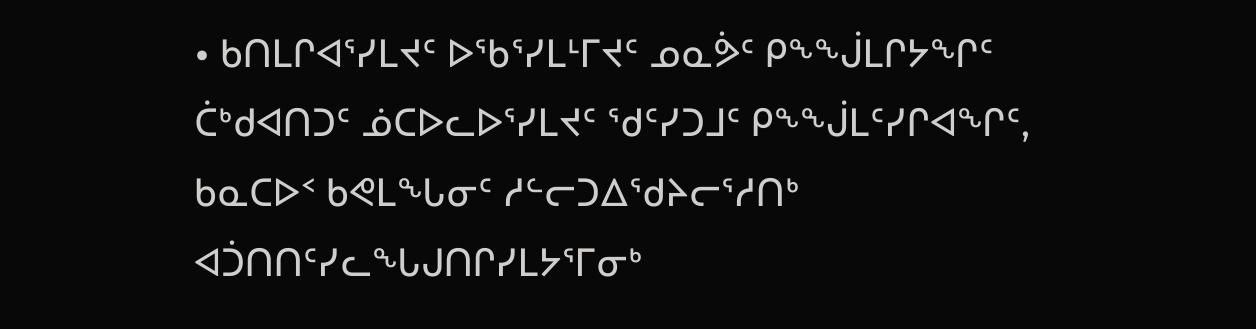• ᑲᑎᒪᒋᐊᕐᓯᒪᔪᑦ ᐅᖃᕐᓯᒪᒻᒥᔪᑦ ᓄᓇᕘᑦ ᑭᖕᖒᒪᒋᔭᖏᑦ ᑖᒃᑯᐊᑎᑐᑦ ᓅᑕᐅᓚᐅᕐᓯᒪᔪᑦ ᖁᑦᓯᑐᒧᑦ ᑭᖕᖒᒪᑦᓯᒋᐊᖏᑦ, ᑲᓇᑕᐅᑉ ᑲᕙᒪᖓᓂᑦ ᓱᓪᓕᑐᐃᖁᔨᓕᕐᓱᑎᒃ ᐊᑑᑎᑎᑦᓯᓚᖓᒍᑎᒋᓯᒪᔭᕐᒥᓂᒃ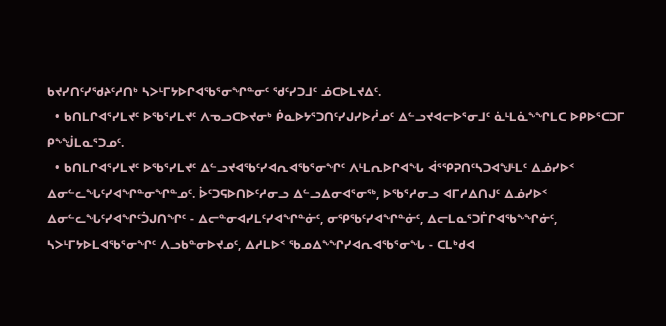ᑲᔪᓯᑎᑦᓯᖁᔨᑦᓱᑎᒃ ᓴᐳᒻᒥᔭᐅᒋᐊᖃᕐᓂᖏᓐᓂᑦ ᖁᑦᓯᑐᒧᑦ ᓅᑕᐅᒪᔪᐃᑦ.
  • ᑲᑎᒪᒋᐊᕐᓯᒪᔪᑦ ᐅᖃᕐᓯᒪᔪᑦ ᐱᓀᓗᑕᐅᔪᓂᒃ ᑮᓇᐅᔭᕐᑐᑎᑦᓯᒍᓯᐅᓲᓄᑦ ᐃᓪᓗᔪᐊᓕᐅᕐᓂᒧᑦ ᓈᒻᒪᓈᖕᖏᒪᑕ ᐅᑭᐅᕐᑕᑐᒥ ᑭᖕᖒᒪᓇᕐᑐᓄᑦ.
  • ᑲᑎᒪᒋᐊᕐᓯᒪᔪᑦ ᐅᖃᕐᓯᒪᔪᑦ ᐃᓪᓗᔪᐊᖃᑦᓯᐊᕆᐊᖃᕐᓂᖏᑦ ᐱᒻᒪᕆᐅᒋᐊᖓ ᐋᕐᕿᕈᑎᑦᓴᑐᐊᖑᒻᒪᑦ ᐃᓅᓯᐅᑉ ᐃᓂᓪᓚᖓᑦᓯᐊᖏᓐᓂᖏᓐᓄᑦ. ᐆᑦᑐᕋᐅᑎᐅᑦᓱᓂᓗ ᐃᓪᓗᐃᓂᐊᕐᓂᖅ, ᐅᖃᕐᓱᓂᓗ ᐊᒥᓱᐃᑎᒍᑦ ᐃᓅᓯᐅᑉ ᐃᓂᓪᓚᖓᑦᓯᐊᖏᑦᑑᒍᑎᖏᑦ - ᐃᓕᓐᓂᐊᓯᒪᑦᓯᐊᖏᓐᓃᑦ, ᓂᕿᖃᑦᓯᐊᖏᓐᓃᑦ, ᐃᓕᒪᓇᕐᑐᒦᒋᐊᖃᖕᖏᓃᑦ, ᓴᐳᒻᒥᔭᐅᒪᐊᖃᕐᓂᖏᑦ ᐱᓗᑲᓐᓂᐅᔪᓄᑦ, ᐃᓱᒪᐅᑉ ᖃᓄᐃᖕᖏᓯᐊᕆᐊᖃᕐᓂᖓ - ᑕᒪᒃᑯᐊ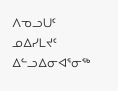ᐱᓀᓗᑌᑦ ᓄᐃᓯᒪᔪᑦ ᐃᓪᓗᐃᓂᐊᕐᓂᖅ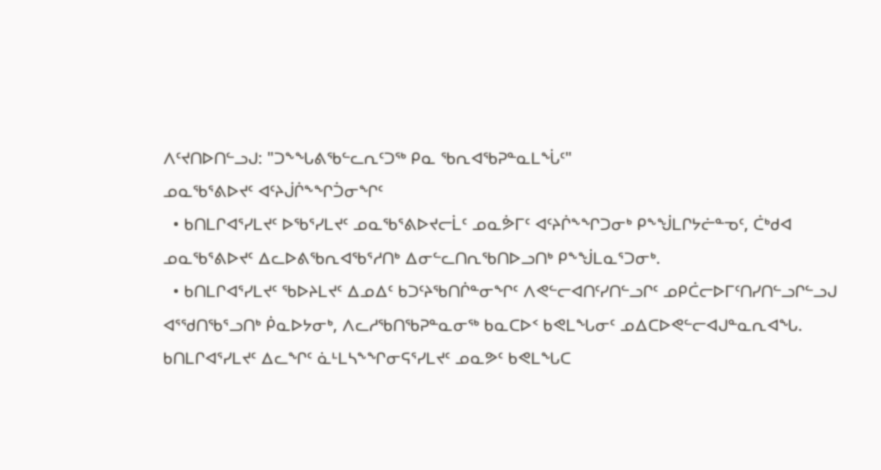ᐱᑦᔪᑎᐅᑎᓪᓗᒍ: "ᑐᖕᖓᕕᖃᓪᓚᕆᑦᑐᖅ ᑭᓇ ᖃᕆᐊᖃᕈᓐᓇᒪᖔᑦ"
ᓄᓇᖃᕐᕕᐅᔪᑦ ᐊᑦᔨᒎᒌᖕᖏᑑᓂᖏᑦ
  • ᑲᑎᒪᒋᐊᕐᓯᒪᔪᑦ ᐅᖃᕐᓯᒪᔪᑦ ᓄᓇᖃᕐᕕᐅᔪᓕᒫᑦ ᓄᓇᕘᒥᑦ ᐊᑦᔨᒌᖕᖏᑐᓂᒃ ᑭᖕᖒᒪᒋᔭᓖᓐᓀᑦ, ᑖᒃᑯᐊ ᓄᓇᖃᕐᕕᐅᔪᑦ ᐃᓚᐅᕕᖃᕆᐊᖃᕐᓱᑎᒃ ᐃᓂᓪᓚᑎᕆᖃᑎᐅᓗᑎᒃ ᑭᖕᖒᒪᓇᕐᑐᓂᒃ.
  • ᑲᑎᒪᒋᐊᕐᓯᒪᔪᑦ ᖃᐅᔨᒪᔪᑦ ᐃᓄᐃᑦ ᑲᑐᑦᔨᖃᑎᒌᓐᓂᖏᑦ ᐱᕙᓪᓕᐊᑎᑦᓯᑎᓪᓗᒋᑦ ᓄᑭᑖᓕᐅᒥᑦᑎᓯᑎᓪᓗᒋᓪᓗᒍ ᐊᕐᖁᑎᖃᕐᓗᑎᒃ ᑮᓇᐅᔭᓂᒃ, ᐱᓚᓱᖃᑎᖃᕈᓐᓇᓂᖅ ᑲᓇᑕᐅᑉ ᑲᕙᒪᖓᓂᑦ ᓄᐃᑕᐅᕙᓪᓕᐊᒍᓐᓇᕆᐊᖓ. ᑲᑎᒪᒋᐊᕐᓯᒪᔪᑦ ᐃᓚᖏᑦ ᓈᒻᒪᓴᖕᖏᓂᕋᕐᓯᒪᔪᑦ ᓄᓇᕗᑦ ᑲᕙᒪᖓᑕ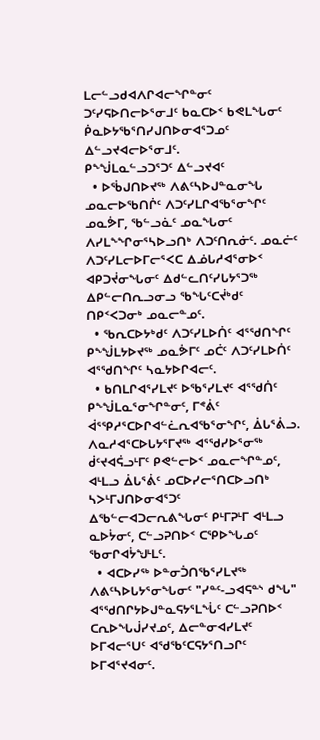ᒪᓕᓪᓗᑯᐊᐱᒋᐊᓕᖏᓐᓂᑦ ᑐᑦᓯᕋᐅᑎᓕᐅᕐᓂᒧᑦ ᑲᓇᑕᐅᑉ ᑲᕙᒪᖓᓂᑦ ᑮᓇᐅᔭᖃᕐᑎᓯᒍᑎᐅᓂᐊᕐᑐᓄᑦ ᐃᓪᓗᔪᐊᓕᐅᕐᓂᒧᑦ.
ᑭᖕᖒᒪᓇᓪᓗᑐᕐᑐᑦ ᐃᓪᓗᔪᐊᑦ
  • ᐅᖄᒍᑎᐅᔪᖅ ᐱᕕᑦᓴᐅᒍᓐᓇᓂᖓ ᓄᓇᓕᐅᖃᑎᒌᑦ ᐱᑐᑦᓯᒪᒋᐊᖃᕐᓂᖏᑦ ᓄᓇᕘᒥ, ᖃᓪᓗᓈᑦ ᓄᓇᖓᓂᑦ ᐱᓯᒪᖕᖏᓂᕐᓴᐅᓗᑎᒃ ᐱᑐᑦᑎᕆᓃᑦ. ᓄᓇᓖᑦ ᐱᑐᑦᓯᒪᓕᐅᒥᓕᕐᐸᑕ ᐃᓅᒐᓱᐊᕐᓂᐅᑉ ᐊᑭᑐᔫᓂᖓᓂᑦ ᐃᑯᓪᓚᑎᑦᓯᒐᔭᕐᑐᖅ ᐃᑭᓪᓕᑎᕆᓗᓂᓗ ᖃᖓᑦᑕᔫᒃᑯᑦ ᑎᑭᑉᐸᑐᓂᒃ ᓄᓇᓕᓐᓄᑦ.
  • ᖃᕆᑕᐅᔭᒃᑯᑦ ᐱᑐᑦᓯᒪᐅᑏᑦ ᐊᕐᖁᑎᖏᑦ ᑭᖕᖒᒪᔭᐅᔪᖅ ᓄᓇᕘᒥᑦ ᓄᑖᑦ ᐱᑐᑦᓯᒪᐅᑏᑦ ᐊᕐᖁᑎᖏᑦ ᓴᓇᔭᐅᒋᐊᓕᑦ.
  • ᑲᑎᒪᒋᐊᕐᓯᒪᔪᑦ ᐅᖃᕐᓯᒪᔪᑦ ᐊᕐᖁᑏᑦ ᑭᖕᖒᒪᓇᕐᓂᖏᓐᓂᑦ, ᒥᕝᕖᑦ ᐋᕐᕿᓱᕐᑕᐅᒋᐊᓪᓛᕆᐊᖃᕐᓂᖏᑦ, ᐄᒐᕐᕖᓗ. ᐱᓇᓱᐊᕐᑕᐅᒐᔭᕐᒥᔪᖅ ᐊᕐᖁᓯᐅᕐᓂᖅ ᑰᑦᔪᐊᕌᓗᒻᒥᑦ ᑭᕙᓪᓕᐅᑉ ᓄᓇᓕᖏᓐᓄᑦ, ᐊᒻᒪᓗ ᐄᒐᕐᕖᑦ ᓄᑕᐅᓯᓕᕐᑎᑕᐅᓗᑎᒃ ᓴᐳᒻᒥᒍᑎᐅᓂᐊᕐᑐᑦ ᐃᖃᓪᓕᐊᑐᓕᕆᕕᖓᓂᑦ ᑭᒻᒥᕈᒻᒥ ᐊᒻᒪᓗ ᓇᐅᔮᓂᑦ, ᑕᓪᓗᕈᑎᐅᑉ ᑕᕿᐅᖓᓄᑦ ᖃᓂᒋᐊᔮᖑᒻᒪᑦ.
  • ᐊᑕᐅᓯᖅ ᐅᓐᓂᑑᑎᖃᕐᓯᒪᔪᖅ ᐱᕕᑦᓴᐅᒐᔭᕐᓂᖓᓂᑦ "ᓯᓐᑦ-ᓗᐊᕋᓐᔅ ᑯᖓ" ᐊᕐᖁᑎᒋᔭᐅᒍᓐᓇᕋᔭᕐᒪᖔᑦ ᑕᓪᓗᕈᑎᐅᑉ ᑕᕆᐅᖓᒎᓯᔪᓄᑦ, ᐃᓕᓐᓂᐊᓯᒪᔪᑦ ᐅᒥᐊᓕᕐᑌᑦ ᐊᖁᖃᑦᑕᕋᔭᕐᑎᓗᒋᑦ ᐅᒥᐊᕐᔪᐊᓂᑦ.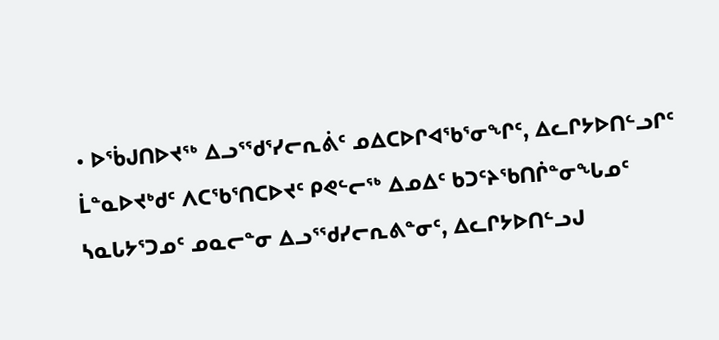• ᐅᖄᒍᑎᐅᔪᖅ ᐃᓗᕐᖁᕐᓯᓕᕆᕖᑦ ᓄᐃᑕᐅᒋᐊᖃᕐᓂᖏᑦ, ᐃᓚᒋᔭᐅᑎᓪᓗᒋᑦ ᒫᓐᓇᐅᔪᒃᑯᑦ ᐱᑕᖃᕐᑎᑕᐅᔪᑦ ᑭᕙᓪᓕᖅ ᐃᓄᐃᑦ ᑲᑐᑦᔨᖃᑎᒌᓐᓂᖓᓄᑦ ᓴᓇᒐᔭᕐᑐᓄᑦ ᓄᓇᓕᓐᓂ ᐃᓗᕐᖁᓯᓕᕆᕕᓐᓂᑦ, ᐃᓚᒋᔭᐅᑎᓪᓗᒍ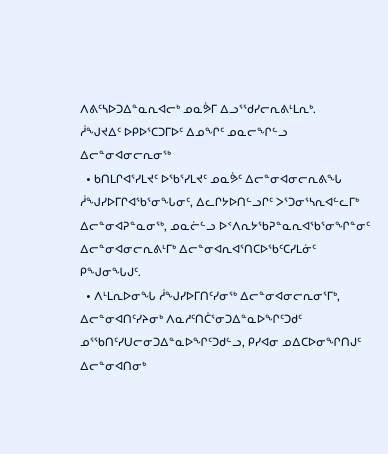ᐱᕕᑦᓴᐅᑐᐃᓐᓇᕆᐊᓕᒃ ᓄᓇᕘᒥ ᐃᓗᕐᖁᓯᓕᕆᕕᒻᒪᕆᒃ.
ᓲᖑᔪᐃᑦ ᐅᑭᐅᕐᑕᑐᒥᐅᑦ ᐃᓄᖏᑦ ᓄᓇᓕᖏᓪᓗ
ᐃᓕᓐᓂᐊᓂᓕᕆᓂᖅ
  • ᑲᑎᒪᒋᐊᕐᓯᒪᔪᑦ ᐅᖃᕐᓯᒪᔪᑦ ᓄᓇᕘᑦ ᐃᓕᓐᓂᐊᓂᓕᕆᕕᖓ ᓲᖑᓯᐅᒥᒋᐊᖃᕐᓂᖓᓂᑦ, ᐃᓚᒋᔭᐅᑎᓪᓗᒋᑦ ᐳᕐᑐᓂᕐᓴᕆᐊᓪᓚᒥᒃ ᐃᓕᓐᓂᐊᕈᓐᓇᓂᖅ, ᓄᓇᓖᓪᓗ ᐅᑉᐱᕆᔭᖃᕈᓐᓇᕆᐊᖃᕐᓂᖏᓐᓂᑦ ᐃᓕᓐᓂᐊᓂᓕᕆᕕᒻᒥᒃ ᐃᓕᓐᓂᐊᕆᐊᕐᑎᑕᐅᖃᑦᑕᓯᒪᓃᑦ ᑭᖑᓂᖓᒍᑦ.
  • ᐱᒻᒪᕆᐅᓂᖓ ᓲᖑᓯᐅᒥᑎᑦᓯᓂᖅ ᐃᓕᓐᓂᐊᓂᓕᕆᓂᕐᒥᒃ, ᐃᓕᓐᓂᐊᑎᑦᓯᔨᓂᒃ ᐱᓇᓱᑦᑎᑖᕐᓂᑐᐃᓐᓇᐅᖏᑦᑐᑯᑦ ᓄᕐᖃᑎᑦᓯᑌᓕᓂᑐᐃᓐᓇᐅᖏᑦᑐᑯᓪᓗ, ᑭᓯᐊᓂ ᓄᐃᑕᐅᓂᖏᑎᒍᑦ ᐃᓕᓐᓂᐊᑎᓂᒃ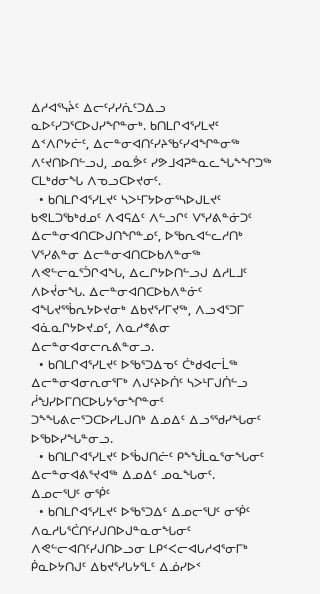ᐃᓱᐊᕐᓭᔩᑦ ᐃᓕᑦᓯᓯᕇᑦᑐᐃᓗ ᓇᐅᑦᓯᑐᕐᑕᐅᒍᓯᖏᓐᓂᒃ. ᑲᑎᒪᒋᐊᕐᓯᒪᔪᑦ ᐃᑉᐱᒋᔭᓖᑦ, ᐃᓕᓐᓂᐊᑎᑦᓯᔨᖃᑦᓯᐊᖏᓐᓂᖅ ᐱᑦᔪᑎᐅᑎᓪᓗᒍ, ᓄᓇᕘᑦ ᓯᕗᒧᐊᕈᓐᓇᓚᖓᖕᖏᑐᖅ ᑕᒪᒃᑯᓂᖓ ᐱᓀᓗᑕᐅᔪᓂᑦ.
  • ᑲᑎᒪᒋᐊᕐᓯᒪᔪᑦ ᓴᐳᒻᒥᔭᐅᓂᕐᓴᐅᒍᒪᔪᑦ ᑲᕙᒪᑐᖃᒃᑯᓄᑦ ᐱᐊᕋᐃᑦ ᐱᓪᓗᒋᑦ ᐯᕐᓯᕕᓐᓃᑐᑦ ᐃᓕᓐᓂᐊᑎᑕᐅᒍᑎᖏᓐᓄᑦ, ᐅᖃᕆᐊᓪᓚᓱᑎᒃ ᐯᕐᓯᕕᓐᓂ ᐃᓕᓐᓂᐊᑎᑕᐅᑲᐱᓐᓂᖅ ᐱᕙᓪᓕᓇᕐᑑᒋᐊᖓ, ᐃᓚᒋᔭᐅᑎᓪᓗᒍ ᐃᓱᒪᒧᑦ ᐱᐅᔫᓂᖓ. ᐃᓕᓐᓂᐊᑎᑕᐅᑲᐱᓐᓃᑦ ᐊᖓᔪᕐᖄᕆᔭᐅᔪᓂᒃ ᐃᑲᔪᕐᓯᒥᔪᖅ, ᐱᓗᐊᕐᑐᒥ ᐊᓈᓇᒋᔭᐅᔪᓄᑦ, ᐱᓇᓱᕝᕕᓂ ᐃᓕᓐᓂᐊᓂᓕᕆᕕᓐᓂᓗ.
  • ᑲᑎᒪᒋᐊᕐᓯᒪᔪᑦ ᐅᖃᕐᑐᐃᓀᑦ ᑖᒃᑯᐊᓕᒫᖅ ᐃᓕᓐᓂᐊᓂᕆᓂᕐᒥᒃ ᐱᒍᑦᔨᐅᑏᑦ ᓴᐳᒻᒥᒍᑏᓪᓗ ᓲᖑᓯᐅᒥᑎᑕᐅᒐᔭᕐᓂᖏᓐᓂᑦ ᑐᖕᖓᕕᓕᕐᑐᑕᐅᓯᒪᒍᑎᒃ ᐃᓄᐃᑦ ᐃᓗᕐᖁᓯᖓᓂᑦ ᐅᖃᐅᓯᖓᓐᓂᓗ.
  • ᑲᑎᒪᒋᐊᕐᓯᒪᔪᑦ ᐅᖄᒍᑎᓖᑦ ᑭᖕᖒᒪᓇᕐᓂᖓᓂᑦ ᐃᓕᓐᓂᐊᕕᕐᔪᐊᖅ ᐃᓄᐃᑦ ᓄᓇᖓᓂᑦ.
ᐃᓄᓕᕐᑌᑦ ᓂᖀᑦ
  • ᑲᑎᒪᒋᐊᕐᓯᒪᔪᑦ ᐅᖃᕐᑐᐃᑦ ᐃᓄᓕᕐᑌᑦ ᓂᖀᑦ ᐱᓇᓱᒐᕐᑖᑎᑦᓯᒍᑎᐅᒍᓐᓇᓂᖓᓂᑦ ᐱᕙᓪᓕᐊᑎᑦᓯᒍᑎᐅᓗᓂ ᒪᑭᑉᐸᓕᐊᒐᓱᐊᕐᓂᒥᒃ ᑮᓇᐅᔭᑎᒍᑦ ᐃᑲᔪᕐᓯᒐᔭᕐᒪᑦ ᐃᓅᓯᐅᑉ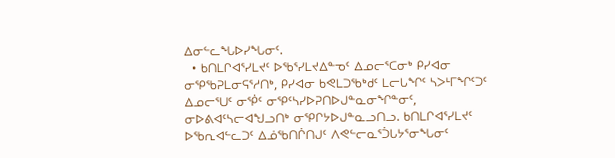ᐃᓂᓪᓚᖓᐅᓯᖓᓂᑦ.
  • ᑲᑎᒪᒋᐊᕐᓯᒪᔪᑦ ᐅᖃᕐᓯᒪᔪᐃᓐᓀᑦ ᐃᓄᓕᕐᑕᓂᒃ ᑭᓯᐊᓂ ᓂᕿᖃᕈᒪᓂᕋᕐᓱᑎᒃ, ᑭᓯᐊᓂ ᑲᕙᒪᑐᖃᒃᑯᑦ ᒪᓕᒐᖏᑦ ᓴᐳᒻᒥᖏᑦᑐᑦ ᐃᓄᓕᕐᑌᑦ ᓂᖀᑦ ᓂᕿᑦᓴᓯᐅᕈᑎᐅᒍᓐᓇᓂᖏᓐᓂᑦ, ᓂᐅᕕᐊᑦᓴᓕᐊᖑᓗᑎᒃ ᓂᕿᒋᔭᐅᒍᓐᓇᓗᑎᓗ. ᑲᑎᒪᒋᐊᕐᓯᒪᔪᑦ ᐅᖃᕆᐊᓪᓚᑐᑦ ᐃᓅᖃᑎᒌᑎᒍᑦ ᐱᕙᓪᓕᓇᕐᑑᒐᔭᕐᓂᖓᓂᑦ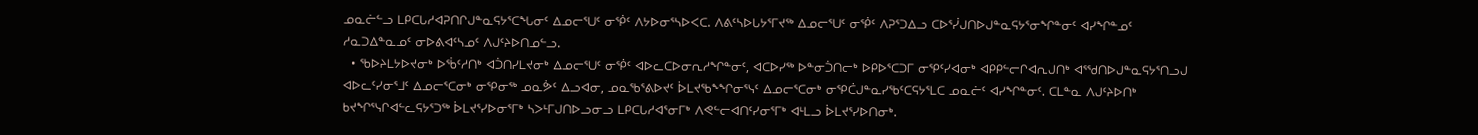ᓄᓇᓖᓪᓗ ᒪᑭᑕᒐᓱᐊᕈᑎᒋᒍᓐᓇᕋᔭᕐᑕᖓᓂᑦ ᐃᓄᓕᕐᑌᑦ ᓂᖀᑦ ᐱᔭᐅᓂᕐᓴᐅᐸᑕ. ᐱᕕᑦᓴᐅᒐᔭᕐᒥᔪᖅ ᐃᓄᓕᕐᑌᑦ ᓂᖀᑦ ᐱᕈᕐᑐᐃᓗ ᑕᐅᕐᓰᒍᑎᐅᒍᓐᓇᕋᔭᕐᓂᖏᓐᓂᑦ ᐊᓯᖏᓐᓄᑦ ᓱᓇᑐᐃᓐᓇᓄᑦ ᓂᐅᕕᐊᑦᓴᓄᑦ ᐱᒍᑦᔨᐅᑎᓄᓪᓗ.
  • ᖃᐅᔨᒪᔭᐅᔪᓂᒃ ᐅᖄᑦᓱᑎᒃ ᐊᑑᑎᓯᒪᔪᓂᒃ ᐃᓄᓕᕐᑌᑦ ᓂᖀᑦ ᐊᐅᓚᑕᐅᓂᕆᓱᖏᓐᓂᑦ, ᐊᑕᐅᓯᖅ ᐅᓐᓂᑑᑎᓕᒃ ᐅᑭᐅᕐᑕᑐᒥ ᓂᕿᑦᓯᐊᓂᒃ ᐊᑭᑭᓪᓕᒋᐊᕆᒍᑎᒃ ᐊᕐᖁᑎᐅᒍᓐᓇᕋᔭᕐᑎᓗᒍ ᐊᐅᓚᑦᓯᓂᕐᒧᑦ ᐃᓄᓕᕐᑕᓂᒃ ᓂᕿᓂᖅ ᓄᓇᕘᑦ ᐃᓗᐊᓂ, ᓄᓇᖃᕐᕕᐅᔪᑦ ᐆᒪᔪᖃᖕᖏᓂᕐᓭᑦ ᐃᓄᓕᕐᑕᓂᒃ ᓂᕿᑖᒍᓐᓇᓯᖃᑦᑕᕋᔭᕐᒪᑕ ᓄᓇᓖᑦ ᐊᓯᖏᓐᓂᑦ. ᑕᒪᓐᓇ ᐱᒍᑦᔨᐅᑎᒃ ᑲᔪᖏᕐᓭᒋᐊᓪᓚᕋᔭᕐᑐᖅ ᐆᒪᔪᕐᓯᐅᓂᕐᒥᒃ ᓴᐳᒻᒥᒍᑎᐅᓗᓂᓗ ᒪᑭᑕᒐᓱᐊᕐᓂᒥᒃ ᐱᕙᓪᓕᐊᑎᑦᓯᓂᕐᒥᒃ ᐊᒻᒪᓗ ᐆᒪᔪᕐᓯᐅᑎᓂᒃ.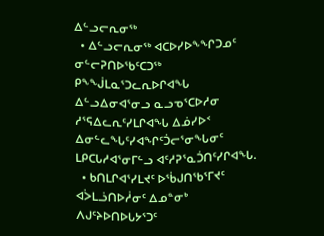ᐃᓪᓗᓕᕆᓂᖅ
  • ᐃᓪᓗᓕᕆᓂᖅ ᐊᑕᐅᓯᐅᖕᖏᑐᓄᑦ ᓂᓪᓕᕈᑎᐅᖃᑦᑕᑐᖅ ᑭᖕᖒᒪᓇᕐᑐᓚᕆᐅᒋᐊᖓ ᐃᓪᓗᐃᓂᐊᕐᓂᓗ ᓇᓗᓀᕐᑕᐅᓱᓂ ᓱᕐᕋᐃᓚᕆᑦᓯᒪᒋᐊᖓ ᐃᓅᓯᐅᑉ ᐃᓂᓪᓚᖓᑦᓯᐊᖏᑦᑑᓕᕐᓂᖓᓂᑦ ᒪᑭᑕᒐᓱᐊᕐᓂᒥᓪᓗ ᐊᑦᓱᕈᕐᓇᑑᑎᑦᓯᒋᐊᖓ.
  • ᑲᑎᒪᒋᐊᕐᓯᒪᔪᑦ ᐅᖄᒍᑎᖃᕐᒥᔪᑦ ᐊᐴᒪᓘᑎᐅᓲᓂᑦ ᐃᓄᓐᓂᒃ ᐱᒍᑦᔨᐅᑎᐅᒐᔭᕐᑐᑦ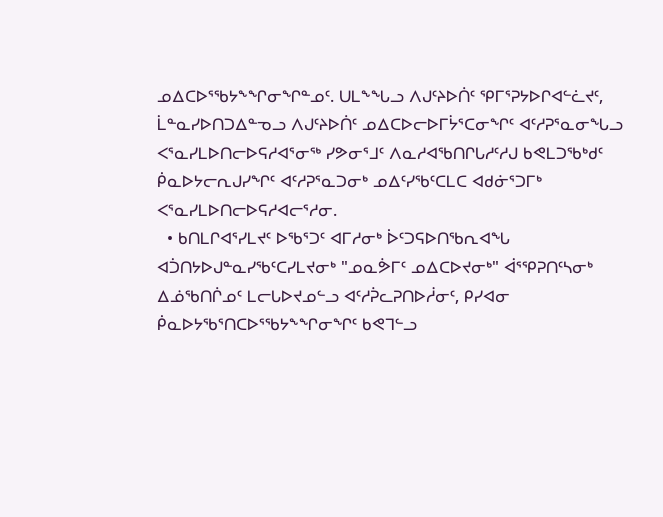ᓄᐃᑕᐅᕐᖃᔭᖕᖏᓂᖏᓐᓄᑦ. ᑌᒪᖕᖓᓗ ᐱᒍᑦᔨᐅᑏᑦ ᕿᒥᕐᕈᔭᐅᒋᐊᓪᓛᔪᑦ, ᒫᓐᓇᓯᐅᑎᑐᐃᓐᓀᓗ ᐱᒍᑦᔨᐅᑏᑦ ᓄᐃᑕᐅᓕᐅᒥᔮᕐᑕᓂᖏᑦ ᐊᑦᓱᕈᕐᓇᓂᖓᓗ ᐸᕐᓇᓯᒪᐅᑎᓕᐅᕋᓱᐊᕐᓂᖅ ᓯᕗᓂᕐᒧᑦ ᐱᓇᓱᐊᖃᑎᒋᒐᓱᑦᓱᒍ ᑲᕙᒪᑐᖃᒃᑯᑦ ᑮᓇᐅᔭᓕᕆᒍᓯᖏᑦ ᐊᑦᓱᕈᕐᓇᑐᓂᒃ ᓄᐃᑦᓯᖃᑦᑕᒪᑕ ᐊᑯᓃᕐᑐᒥᒃ ᐸᕐᓇᓯᒪᐅᑎᓕᐅᕋᓱᐊᓕᕐᓱᓂ.
  • ᑲᑎᒪᒋᐊᕐᓯᒪᔪᑦ ᐅᖃᕐᑐᑦ ᐊᒥᓱᓂᒃ ᐆᑦᑐᕋᐅᑎᖃᕆᐊᖓ ᐊᑑᑎᔭᐅᒍᓐᓇᓯᖃᑦᑕᓯᒪᔪᓂᒃ "ᓄᓇᕘᒥᑦ ᓄᐃᑕᐅᔪᓂᒃ" ᐋᕐᕿᕈᑎᑦᓴᓂᒃ ᐃᓅᖃᑎᒌᓄᑦ ᒪᓕᒐᐅᔪᓄᓪᓗ ᐊᑦᓱᕉᓚᕈᑎᐅᓲᓂᑦ, ᑭᓯᐊᓂ ᑮᓇᐅᔭᖃᕐᑎᑕᐅᕐᖃᔭᖕᖏᓂᖏᑦ ᑲᕙᒣᓪᓗ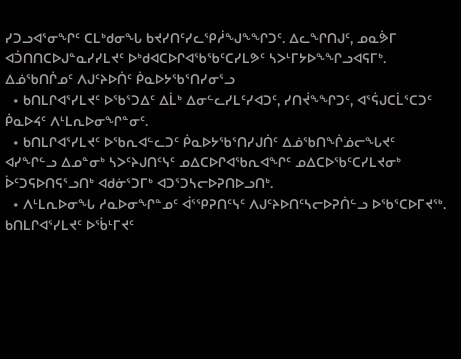ᓯᑐᓗᐊᕐᓂᖏᑦ ᑕᒪᒃᑯᓂᖓ ᑲᔪᓯᑎᑦᓯᓚᕿᓲᖑᖕᖏᑐᑦ. ᐃᓚᖏᑎᒍᑦ, ᓄᓇᕘᒥ ᐊᑑᑎᑎᑕᐅᒍᓐᓇᓯᓯᒪᔪᑦ ᐅᒃᑯᐊᑕᐅᒋᐊᖃᖃᑦᑕᓯᒪᕗᑦ ᓴᐳᒻᒥᔭᐅᖕᖏᓗᐊᕋᒥᒃ.
ᐃᓅᖃᑎᒌᓄᑦ ᐱᒍᑦᔨᐅᑏᑦ ᑮᓇᐅᔭᖃᕐᑎᓯᓂᕐᓗ
  • ᑲᑎᒪᒋᐊᕐᓯᒪᔪᑦ ᐅᖃᕐᑐᐃᑦ ᐃᒫᒃ ᐃᓂᓪᓚᓯᒪᑦᓯᐊᑐᑦ, ᓯᑎᔫᖕᖏᑐᑦ, ᐊᕐᕌᒍᑕᒫᕐᑕᑐᑦ ᑮᓇᐅᔦᑦ ᐱᒻᒪᕆᐅᓂᖏᓐᓂᑦ.
  • ᑲᑎᒪᒋᐊᕐᓯᒪᔪᑦ ᐅᖃᕆᐊᓪᓚᑐᑦ ᑮᓇᐅᔭᖃᕐᑎᓯᒍᑏᑦ ᐃᓅᖃᑎᖐᓅᓕᖓᔪᑦ ᐊᓯᖏᓪᓗ ᐃᓄᓐᓂᒃ ᓴᐳᑦᔨᒍᑎᑦᓭᑦ ᓄᐃᑕᐅᒋᐊᖃᕆᐊᖏᑦ ᓄᐃᑕᐅᖃᑦᑕᓯᒪᔪᓂᒃ ᐆᑦᑐᕋᐅᑎᕋᕐᓗᑎᒃ ᐊᑯᓃᕐᑐᒥᒃ ᐊᑐᕐᑐᓴᓕᐅᕈᑎᐅᓗᑎᒃ.
  • ᐱᒻᒪᕆᐅᓂᖓ ᓱᓇᐅᓂᖏᓐᓄᑦ ᐋᕐᕿᕈᑎᑦᓭᑦ ᐱᒍᑦᔨᐅᑎᑦᓴᓕᐅᕈᑏᓪᓗ ᐅᖃᕐᑕᐅᒥᔪᖅ. ᑲᑎᒪᒋᐊᕐᓯᒪᔪᑦ ᐅᖄᒻᒥᔪᑦ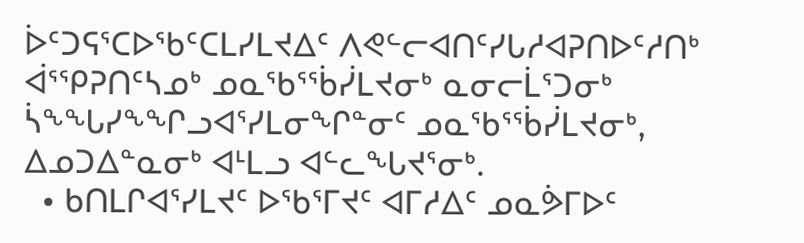ᐆᑦᑐᕋᕐᑕᐅᖃᑦᑕᒪᓯᒪᔪᐃᑦ ᐱᕙᓪᓕᐊᑎᑦᓯᒐᓱᐊᕈᑎᐅᑦᓱᑎᒃ ᐋᕐᕿᕈᑎᑦᓴᓄᒃ ᓄᓇᖃᕐᖄᓰᒪᔪᓂᒃ ᓇᓂᓕᒫᕐᑐᓂᒃ ᓵᖕᖓᓯᖕᖏᓗᐊᕐᓯᒪᓂᖏᓐᓂᑦ ᓄᓇᖃᕐᖄᓰᒪᔪᓂᒃ, ᐃᓄᑐᐃᓐᓇᓂᒃ ᐊᒻᒪᓗ ᐊᓪᓚᖓᔪᕐᓂᒃ.
  • ᑲᑎᒪᒋᐊᕐᓯᒪᔪᑦ ᐅᖃᕐᒥᔪᑦ ᐊᒥᓱᐃᑦ ᓄᓇᕘᒥᐅᑦ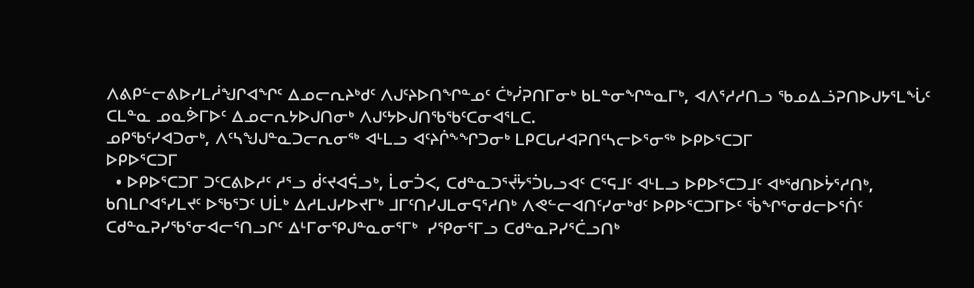ᐱᕕᑭᓪᓕᕕᐅᓯᒪᓲᖑᒋᐊᖏᑦ ᐃᓄᓕᕆᔨᒃᑯᑦ ᐱᒍᑦᔨᐅᑎᖏᓐᓄᑦ ᑖᒃᓰᕈᑎᒥᓂᒃ ᑲᒪᓐᓂᖏᓐᓇᒥᒃ, ᐊᐱᕐᓱᓱᑎᓗ ᖃᓄᐃᓘᕈᑎᐅᒍᔭᕐᒪᖔᑦ ᑕᒪᓐᓇ ᓄᓇᕘᒥᐅᑦ ᐃᓄᓕᕆᔭᐅᒍᑎᓂᒃ ᐱᒍᑦᔭᐅᒍᑎᖃᖃᑦᑕᓂᐊᕐᒪᑕ.
ᓄᑭᖃᑦᓯᐊᑐᓂᒃ, ᐱᑦᓴᖑᒍᓐᓇᑐᓕᕆᓂᖅ ᐊᒻᒪᓗ ᐊᑦᔨᒌᖕᖏᑐᓂᒃ ᒪᑭᑕᒐᓱᐊᕈᑎᑦᓴᓕᐅᕐᓂᖅ ᐅᑭᐅᕐᑕᑐᒥ
ᐅᑭᐅᕐᑕᑐᒥ
  • ᐅᑭᐅᕐᑕᑐᒥ ᑐᑦᑕᕕᐅᓱᑦ ᓱᕐᓗ ᑰᑦᔪᐊᕌᓗᒃ, ᒫᓂᑑᐸ, ᑕᑯᓐᓇᑐᕐᔫᔮᕐᑑᒐᓗᐊᑦ ᑕᕐᕋᒧᑦ ᐊᒻᒪᓗ ᐅᑭᐅᕐᑕᑐᒧᑦ ᐊᒃᖁᑎᐅᔮᕐᓱᑎᒃ, ᑲᑎᒪᒋᐊᕐᓯᒪᔪᑦ ᐅᖃᕐᑐᑦ ᑌᒫᒃ ᐃᓱᒪᒍᓯᐅᔪᒥᒃ ᒧᒥᑦᑎᓯᒍᒪᓂᕋᕐᓱᑎᒃ ᐱᕙᓪᓕᐊᑎᑦᓯᓂᒃᑯᑦ ᐅᑭᐅᕐᑕᑐᒥᐅᑦ ᖄᖏᕐᓂᑯᓕᐅᕐᑏᑦ ᑕᑯᓐᓇᕈᓯᖃᕐᓂᐊᓕᕐᑎᓗᒋᑦ ᐃᒻᒥᓂᕿᒍᓐᓇᓂᕐᒥᒃ  ᓯᕿᓂᕐᒥᓗ ᑕᑯᓐᓇᕈᓯᕐᑖᓗᑎᒃ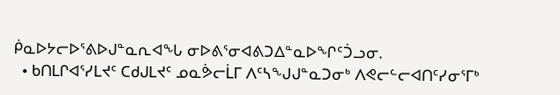ᑮᓇᐅᔭᓕᐅᕐᕕᐅᒍᓐᓇᕆᐊᖓ ᓂᐅᕕᕐᓂᐊᕕᑐᐃᓐᓇᐅᖏᑦᑑᓗᓂ.
  • ᑲᑎᒪᒋᐊᕐᓯᒪᔪᑦ ᑕᑯᒍᒪᔪᑦ ᓄᓇᕘᓕᒫᒥ ᐱᑦᓴᖑᒍᓐᓇᑐᓂᒃ ᐱᕙᓕᓪᓕᐊᑎᑦᓯᓂᕐᒥᒃ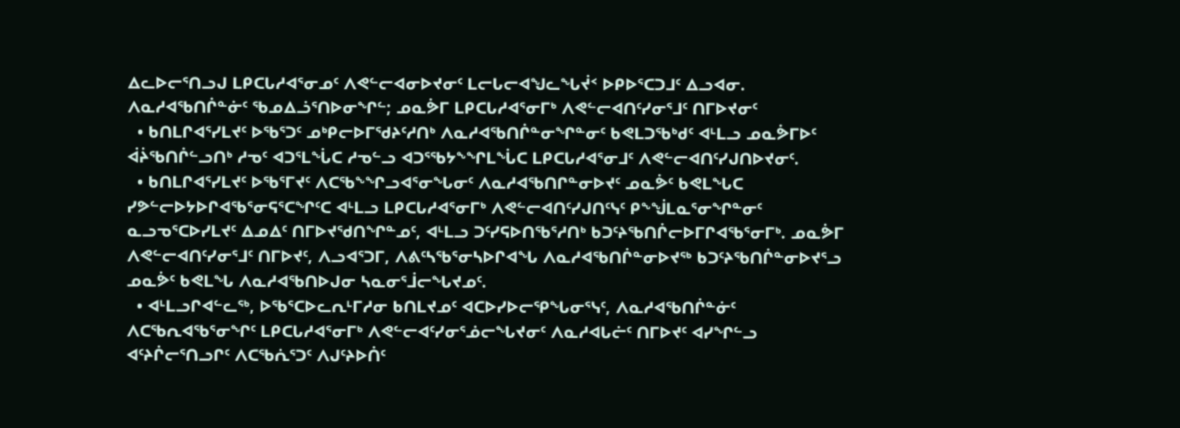ᐃᓚᐅᓕᕐᑎᓗᒍ ᒪᑭᑕᒐᓱᐊᕐᓂᓄᑦ ᐱᕙᓪᓕᐊᓂᐅᔪᓂᑦ ᒪᓕᒐᓕᐊᖑᓚᖓᔫᑉ ᐅᑭᐅᕐᑕᑐᒧᑦ ᐃᓗᐊᓂ.
ᐱᓇᓱᐊᖃᑎᒌᓐᓃᑦ ᖃᓄᐃᓘᕐᑎᐅᓂᖏᓪ; ᓄᓇᕘᒥ ᒪᑭᑕᒐᓱᐊᕐᓂᒥᒃ ᐱᕙᓪᓕᐊᑎᑦᓯᓂᕐᒧᑦ ᑎᒥᐅᔪᓂᑦ
  • ᑲᑎᒪᒋᐊᕐᓯᒪᔪᑦ ᐅᖃᕐᑐᑦ ᓄᒃᑭᓕᐅᒥᖁᔨᑦᓱᑎᒃ ᐱᓇᓱᐊᖃᑎᒌᓐᓂᖏᓐᓂᑦ ᑲᕙᒪᑐᖃᒃᑯᑦ ᐊᒻᒪᓗ ᓄᓇᕘᒥᐅᑦ ᐋᔩᖃᑎᒌᓪᓗᑎᒃ ᓱᓀᑦ ᐊᑐᕐᒪᖔᑕ ᓱᓀᓪᓗ ᐊᑐᕐᖃᔭᖕᖏᒪᖔᑕ ᒪᑭᑕᒐᓱᐊᕐᓂᒧᑦ ᐱᕙᓪᓕᐊᑎᑦᓯᒍᑎᐅᔪᓂᑦ.
  • ᑲᑎᒪᒋᐊᕐᓯᒪᔪᑦ ᐅᖃᕐᒥᔪᑦ ᐱᑕᖃᖕᖏᓗᐊᕐᓂᖓᓂᑦ ᐱᓇᓱᐊᖃᑎᒋᓐᓂᐅᔪᑦ ᓄᓇᕘᑦ ᑲᕙᒪᖓᑕ ᓯᕗᓪᓕᐅᔭᐅᒋᐊᖃᕐᓂᕋᕐᑕᖏᑦᑕ ᐊᒻᒪᓗ ᒪᑭᑕᒐᓱᐊᕐᓂᒥᒃ ᐱᕙᓪᓕᐊᑎᑦᓯᒍᑎᑦᓭᑦ ᑭᖕᖒᒪᓇᕐᓂᖏᓐᓂᑦ ᓇᓗᓀᕐᑕᐅᓯᒪᔪᑦ ᐃᓄᐃᑦ ᑎᒥᐅᔪᖁᑎᖏᓐᓄᑦ, ᐊᒻᒪᓗ ᑐᑦᓯᕋᐅᑎᖃᕐᓱᑎᒃ ᑲᑐᑦᔨᖃᑎᒌᓕᐅᒥᒋᐊᖃᕐᓂᒥᒃ. ᓄᓇᕘᒥ ᐱᕙᓪᓕᐊᑎᑦᓯᓂᕐᒧᑦ ᑎᒥᐅᔪᑦ, ᐱᓗᐊᕐᑐᒥ, ᐱᕕᑦᓴᖃᕐᓂᓴᐅᒋᐊᖓ ᐱᓇᓱᐊᖃᑎᒌᓐᓂᐅᔪᖅ ᑲᑐᑦᔨᖃᑎᒌᓐᓂᐅᔪᕐᓗ ᓄᓇᕘᑦ ᑲᕙᒪᖓ ᐱᓇᓱᐊᖃᑎᐅᒍᓂ ᓴᓇᓂᕐᒨᓕᖓᔪᓄᑦ.
  • ᐊᒻᒪᓗᒋᐊᓪᓚᖅ, ᐅᖃᕐᑕᐅᓚᕆᒻᒥᓱᓂ ᑲᑎᒪᔪᓄᑦ ᐊᑕᐅᓯᐅᓕᕿᖓᓂᕐᓭᑦ, ᐱᓇᓱᐊᖃᑎᒌᓐᓃᑦ ᐱᑕᖃᕆᐊᖃᕐᓂᖏᑦ ᒪᑭᑕᒐᓱᐊᕐᓂᒥᒃ ᐱᕙᓪᓕᐊᑦᓯᓂᕐᓅᓕᖓᔪᓂᑦ ᐱᓇᓱᐊᒐᓖᑦ ᑎᒥᐅᔪᑦ ᐊᓯᖏᓪᓗ ᐊᑦᔨᒌᓕᕐᑎᓗᒋᑦ ᐱᑕᖃᕇᕐᑐᑦ ᐱᒍᑦᔨᐅᑏᑦ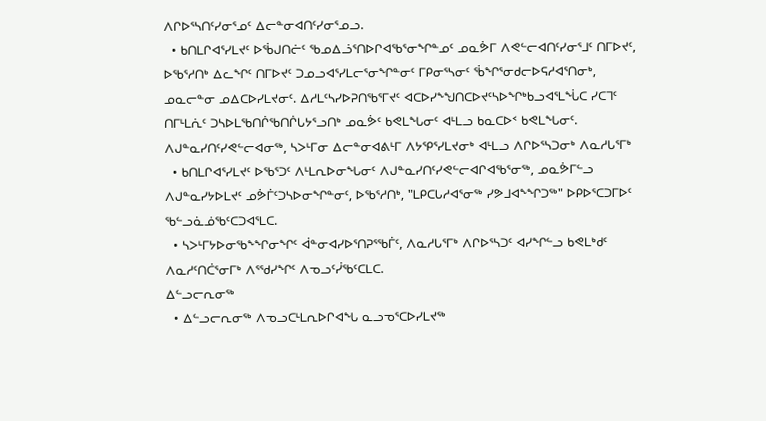ᐱᒋᐅᕐᓴᑎᑦᓯᓂᕐᓄᑦ ᐃᓕᓐᓂᐊᑎᑦᓯᓂᕐᓄᓗ.
  • ᑲᑎᒪᒋᐊᕐᓯᒪᔪᑦ ᐅᖄᒍᑎᓖᑦ ᖃᓄᐃᓘᕐᑎᐅᒋᐊᖃᕐᓂᖏᓐᓄᑦ ᓄᓇᕘᒥ ᐱᕙᓪᓕᐊᑎᑦᓯᓂᕐᒧᑦ ᑎᒥᐅᔪᑦ, ᐅᖃᕐᓱᑎᒃ ᐃᓚᖏᑦ ᑎᒥᐅᔪᑦ ᑐᓄᓗᐊᕐᓯᒪᓕᕐᓂᖏᓐᓂᑦ ᒥᑭᓂᕐᓴᓂᑦ ᖄᖏᕐᓂᑯᓕᐅᕋᓱᐊᕐᑎᓂᒃ, ᓄᓇᓕᓐᓂ ᓄᐃᑕᐅᓯᒪᔪᓂᑦ. ᐃᓱᒪᑦᓴᓯᐅᕈᑎᖃᕐᒥᔪᑦ ᐊᑕᐅᓯᖕᖑᑎᑕᐅᔪᑦᓴᐅᖏᒃᑲᓗᐊᕐᒪᖔᑕ ᓯᑕᒣᑦ ᑎᒥᒻᒪᕇᑦ ᑐᓴᐅᒪᖃᑎᒌᖃᑎᒌᒐᔭᕐᓗᑎᒃ ᓄᓇᕘᑦ ᑲᕙᒪᖓᓂᑦ ᐊᒻᒪᓗ ᑲᓇᑕᐅᑉ ᑲᕙᒪᖓᓂᑦ.
ᐱᒍᓐᓇᓯᑎᑦᓯᕙᓪᓕᐊᓂᖅ, ᓴᐳᒻᒥᓂ ᐃᓕᓐᓂᐊᕕᒻᒥ ᐱᔭᕿᕐᓯᒪᔪᓂᒃ ᐊᒻᒪᓗ ᐱᒋᐅᕐᓴᑐᓂᒃ ᐱᓇᓱᒐᕐᒥᒃ
  • ᑲᑎᒪᒋᐊᕐᓯᒪᔪᑦ ᐅᖃᕐᑐᑦ ᐱᒻᒪᕆᐅᓂᖓᓂᑦ ᐱᒍᓐᓇᓯᑎᑦᓯᕙᓪᓕᐊᒋᐊᖃᕐᓂᖅ, ᓄᓇᕘᒥᓪᓗ ᐱᒍᓐᓇᓯᔭᐅᒪᔪᑦ ᓄᕘᒦᑦᑐᓴᐅᓂᖏᓐᓂᑦ, ᐅᖃᕐᓱᑎᒃ, "ᒪᑭᑕᒐᓱᐊᕐᓂᖅ ᓯᕗᒧᐊᖕᖏᑐᖅ" ᐅᑭᐅᕐᑕᑐᒥᐅᑦ ᖃᓪᓗᓈᓅᖃᑦᑕᑐᐊᕐᒪᑕ.
  • ᓴᐳᒻᒥᔭᐅᓂᖃᖕᖏᓂᖏᑦ ᐋᓐᓂᐊᓯᐅᕐᑎᕈᕐᖃᒦᑦ, ᐱᓇᓱᒐᕐᒥᒃ ᐱᒋᐅᕐᓴᑐᑦ ᐊᓯᖏᓪᓗ ᑲᕙᒪᒃᑯᑦ ᐱᓇᓱᑦᑎᑖᕐᓂᒥᒃ ᐱᕐᖁᓯᖏᑦ ᐱᓀᓗᑦᓰᖃᑦᑕᒪᑕ.
ᐃᓪᓗᓕᕆᓂᖅ
  • ᐃᓪᓗᓕᕆᓂᖅ ᐱᓀᓗᑕᒻᒪᕆᐅᒋᐊᖓ ᓇᓗᓀᕐᑕᐅᓯᒪᔪᖅ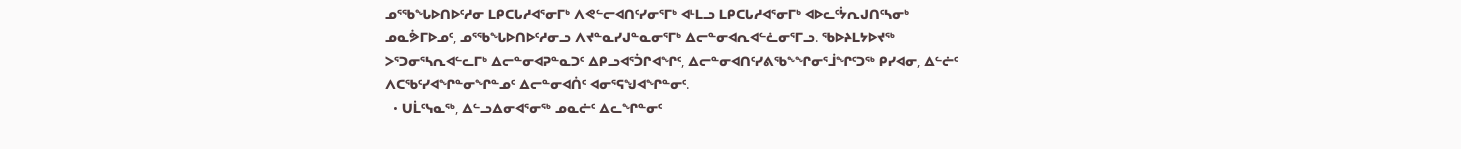ᓄᕐᖃᖓᐅᑎᐅᑦᓱᓂ ᒪᑭᑕᒐᓱᐊᕐᓂᒥᒃ ᐱᕙᓪᓕᐊᑎᑦᓯᓂᕐᒥᒃ ᐊᒻᒪᓗ ᒪᑭᑕᒐᓱᐊᕐᓂᒥᒃ ᐊᐅᓚᑦᔮᕆᒍᑎᑦᓴᓂᒃ ᓄᓇᕘᒥᐅᓄᑦ, ᓄᕐᖃᖓᐅᑎᐅᑦᓱᓂᓗ ᐱᔪᓐᓇᓯᒍᓐᓇᓂᕐᒥᒃ ᐃᓕᓐᓂᐊᕆᐊᓪᓛᓂᕐᒥᓗ. ᖃᐅᔨᒪᔭᐅᔪᖅ ᐳᕐᑐᓂᕐᓴᕆᐊᓪᓚᒥᒃ ᐃᓕᓐᓂᐊᕈᓐᓇᑐᑦ ᐃᑭᓗᐊᕐᑑᒋᐊᖏᑦ, ᐃᓕᓐᓂᐊᑎᑦᓯᕕᖃᖕᖏᓂᕐᒨᖏᑦᑐᖅ ᑭᓯᐊᓂ, ᐃᓪᓖᑦ ᐱᑕᖃᑦᓯᐊᖏᓐᓂᖏᓐᓄᑦ ᐃᓕᓐᓂᐊᑏᑦ ᐊᓂᕐᕋᖑᐊᖏᓐᓂᑦ.
  • ᑌᒫᑦᓭᓇᖅ, ᐃᓪᓗᐃᓂᐊᕐᓂᖅ ᓄᓇᓖᑦ ᐃᓚᖏᓐᓂᑦ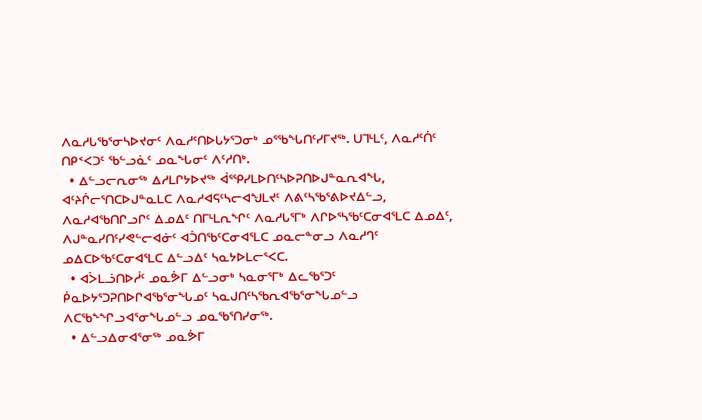ᐱᓇᓱᒐᖃᕐᓂᓴᐅᔪᓂᑦ ᐱᓇᓱᑦᑎᐅᒐᔭᕐᑐᓂᒃ ᓄᕐᖃᖓᑎᑦᓯᒥᔪᖅ. ᑌᒣᒻᒪᑦ, ᐱᓇᓱᑦᑏᑦ ᑎᑭᑉᐸᑐᑦ ᖃᓪᓗᓈᑦ ᓄᓇᖓᓂᑦ ᐱᑦᓱᑎᒃ.
  • ᐃᓪᓗᓕᕆᓂᖅ ᐃᓱᒪᒋᔭᐅᔪᖅ ᐋᕐᕿᓯᒪᐅᑎᑦᓴᐅᕈᑎᐅᒍᓐᓇᕆᐊᖓ, ᐊᑦᔨᒌᓕᕐᑎᑕᐅᒍᓐᓇᒪᑕ ᐱᓇᓱᐊᕋᑦᓴᓕᐊᖑᒪᔪᑦ ᐱᕕᑦᓴᖃᕐᕕᐅᔪᐃᓪᓗ, ᐱᓇᓱᐊᖃᑎᒋᓗᒋᑦ ᐃᓄᐃᑦ ᑎᒥᒻᒪᕆᖏᑦ ᐱᓇᓱᒐᕐᒥᒃ ᐱᒋᐅᕐᓴᖃᑦᑕᓂᐊᕐᒪᑕ ᐃᓄᐃᑦ, ᐱᒍᓐᓇᓯᑎᑦᓯᕙᓪᓕᐊᓃᑦ ᐊᑑᑎᖃᑦᑕᓂᐊᕐᒪᑕ ᓄᓇᓕᓐᓂᓗ ᐱᓇᓱᒉᑦ ᓄᐃᑕᐅᖃᑦᑕᓂᐊᕐᒪᑕ ᐃᓪᓗᐃᑦ ᓴᓇᔭᐅᒪᓕᕐᐸᑕ.
  • ᐊᐴᒪᓘᑎᐅᓲᑦ ᓄᓇᕘᒥ ᐃᓪᓗᓂᒃ ᓴᓇᓂᕐᒥᒃ ᐃᓚᖃᕐᑐᑦ ᑮᓇᐅᔭᕐᑐᕈᑎᐅᒋᐊᖃᕐᓂᖓᓄᑦ ᓴᓇᒍᑎᑦᓴᖃᕆᐊᖃᕐᓂᖓᓄᓪᓗ ᐱᑕᖃᖕᖏᓗᐊᕐᓂᖓᓄᓪᓗ ᓄᓇᖃᕐᑎᓯᓂᖅ.
  • ᐃᓪᓗᐃᓂᐊᕐᓂᖅ ᓄᓇᕘᒥ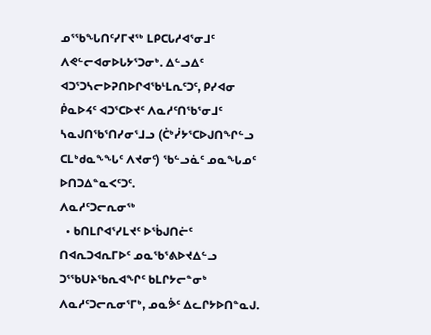ᓄᕐᖃᖓᑎᑦᓯᒥᔪᖅ ᒪᑭᑕᒐᓱᐊᕐᓂᒧᑦ ᐱᕙᓪᓕᐊᓂᐅᒐᔭᕐᑐᓂᒃ. ᐃᓪᓗᐃᑦ ᐊᑐᕐᑐᓴᓕᐅᕈᑎᐅᒋᐊᖃᒻᒪᕆᑦᑐᑦ, ᑭᓯᐊᓂ ᑮᓇᐅᔦᑦ ᐊᑐᕐᑕᐅᔪᑦ ᐱᓇᓱᑦᑎᖃᕐᓂᒧᑦ ᓴᓇᒍᑎᖃᕐᑎᓯᓂᕐᒧᓗ (ᑖᒃᓰᔭᕐᑕᐅᒍᑎᖏᓪᓗ ᑕᒪᒃᑯᓇᖕᖓᑦ ᐱᔪᓂᑦ) ᖃᓪᓗᓈᑦ ᓄᓇᖓᓄᑦ ᐅᑎᑐᐃᓐᓇᐸᑦᑐᑦ.
ᐱᓇᓱᑦᑐᓕᕆᓂᖅ
  • ᑲᑎᒪᒋᐊᕐᓯᒪᔪᑦ ᐅᖄᒍᑎᓖᑦ ᑎᐊᕆᑐᐊᕆᒥᐅᑦ ᓄᓇᖃᕐᕕᐅᔪᐃᓪᓗ ᑐᕐᖃᑌᔨᖃᕆᐊᖏᑦ ᑲᒪᒋᔭᓕᓐᓂᒃ ᐱᓇᓱᑦᑐᓕᕆᓂᕐᒥᒃ, ᓄᓇᕘᑦ ᐃᓚᒋᔭᐅᑎᓐᓇᒍ.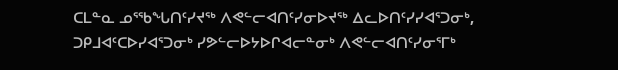ᑕᒪᓐᓇ ᓄᕐᖃᖓᑎᑦᓯᔪᖅ ᐱᕙᓪᓕᐊᑎᑦᓯᓂᐅᔪᖅ ᐃᓚᐅᑎᑦᓯᓯᐊᕐᑐᓂᒃ, ᑐᑭᒧᐊᑦᑕᐅᓯᐊᕐᑐᓂᒃ ᓯᕗᓪᓕᐅᔭᐅᒋᐊᓕᓐᓂᒃ ᐱᕙᓪᓕᐊᑎᑦᓯᓂᕐᒥᒃ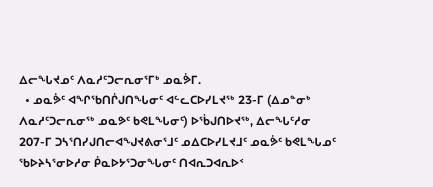ᐃᓕᖓᔪᓄᑦ ᐱᓇᓱᑦᑐᓕᕆᓂᕐᒥᒃ ᓄᓇᕘᒥ.
  • ᓄᓇᕘᑦ ᐊᖏᖃᑎᒌᒍᑎᖓᓂᑦ ᐊᓪᓚᑕᐅᓯᒪᔪᖅ 23-ᒥ (ᐃᓄᓐᓂᒃ ᐱᓇᓱᑦᑐᓕᕆᓂᖅ ᓄᓇᕗᑦ ᑲᕙᒪᖓᓂᑦ) ᐅᖄᒍᑎᐅᔪᖅ, ᐃᓕᖓᑦᓱᓂ 207-ᒥ ᑐᓴᕐᑎᓯᒍᑎᓕᐊᖑᔪᕕᓂᕐᒧᑦ ᓄᐃᑕᐅᓯᒪᔪᒧᑦ ᓄᓇᕘᑦ ᑲᕙᒪᖓᓄᑦ ᖃᐅᔨᓴᕐᓂᐅᓱᓂ ᑮᓇᐅᔭᕐᑐᓂᖓᓂᑦ ᑎᐊᕆᑐᐊᕆᐅᑉ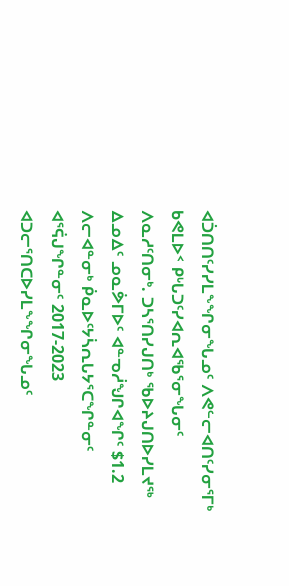ᐊᑑᑎᑎᑦᓯᓯᒪᖕᖏᓂᖓᓄᑦ ᐱᕙᓪᓕᐊᑎᑦᓯᓂᕐᒥᒃ ᑲᕙᒪᐅᑉ ᑭᒡᒐᑐᑦᓯᐊᕆᐊᖃᕐᓂᖓᓂᑦ ᐱᓇᓱᑦᑎᓂᒃ. ᑐᓴᕐᑎᓯᒍᑎᒃ ᖃᐅᔨᒍᑎᐅᓯᒪᔪᖅ ᐃᓄᐃᑦ ᓄᓇᕘᒥᐅᑦ ᐊᓐᓀᓲᖑᒋᐊᖏᑦ $1.2 ᐱᓕᐊᓐᓂᒃ ᑮᓇᐅᑦᔭᓵᕆᒐᔭᕐᑕᖏᓐᓂᑦ ᐊᕐᕌᒍᖏᓐᓂᑦ 2017-2023 ᐊᑐᓕᕐᑎᑕᐅᓯᒪᖕᖏᓂᖓᓄᑦ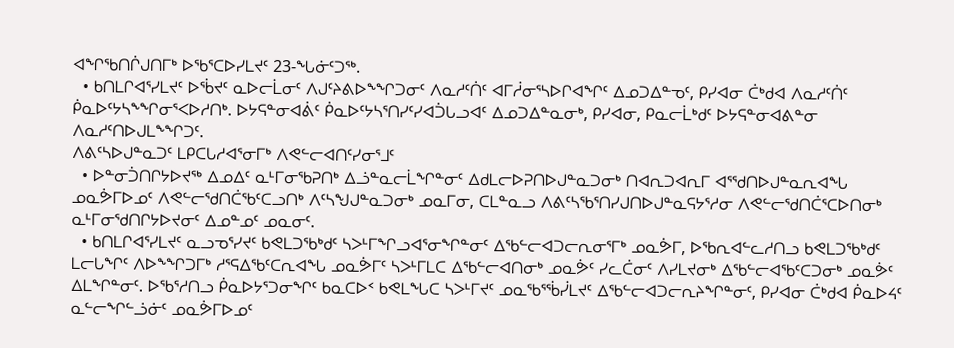ᐊᖏᖃᑎᒌᒍᑎᒥᒃ ᐅᖃᕐᑕᐅᓯᒪᔪᑦ 23-ᖓᓃᑦᑐᖅ.
  • ᑲᑎᒪᒋᐊᕐᓯᒪᔪᑦ ᐅᖄᔪᑦ ᓇᐅᓕᒫᓂᑦ ᐱᒍᑦᔨᕕᐅᖕᖏᑐᓂᑦ ᐱᓇᓱᑦᑏᑦ ᐊᒥᓲᓂᕐᓴᐅᒋᐊᖏᑦ ᐃᓄᑐᐃᓐᓀᑦ, ᑭᓯᐊᓂ ᑖᒃᑯᐊ ᐱᓇᓱᑦᑏᑦ ᑮᓇᐅᑦᔭᓴᖕᖏᓂᕐᐸᐅᓱᑎᒃ. ᐅᔭᕋᓐᓂᐊᕖᑦ ᑮᓇᐅᑦᔭᓴᕐᑎᓯᑦᓯᐊᑑᒐᓗᐊᑦ ᐃᓄᑐᐃᓐᓇᓂᒃ, ᑭᓯᐊᓂ, ᑭᓇᓕᒫᒃᑯᑦ ᐅᔭᕋᓐᓂᐊᕕᓐᓂ ᐱᓇᓱᑦᑎᐅᒍᒪᖕᖏᑐᑦ.
ᐱᕕᑦᓴᐅᒍᓐᓇᑐᑦ ᒪᑭᑕᒐᓱᐊᕐᓂᒥᒃ ᐱᕙᓪᓕᐊᑎᑦᓯᓂᕐᒧᑦ
  • ᐅᓐᓂᑑᑎᒋᔭᐅᔪᖅ ᐃᓄᐃᑦ ᓇᒻᒥᓂᖃᕈᑎᒃ ᐃᓘᓐᓇᓕᒫᖏᓐᓂᑦ ᐃᑯᒪᓕᐅᕈᑎᐅᒍᓐᓇᑐᓂᒃ ᑎᐊᕆᑐᐊᕆᒥ ᐊᕐᖁᑎᐅᒍᓐᓇᕆᐊᖓ ᓄᓇᕘᒥᐅᓄᑦ ᐱᕙᓪᓕᖁᑎᑖᖃᑦᑕᓗᑎᒃ ᐱᑦᓴᖑᒍᓐᓇᑐᓂᒃ ᓄᓇᒥᓂ, ᑕᒪᓐᓇᓗ ᐱᕕᑦᓴᖃᕐᑎᓯᒍᑎᐅᒍᓐᓇᕋᔭᕐᓱᓂ ᐱᕙᓪᓕᖁᑎᑖᕐᑕᐅᑎᓂᒃ ᓇᒻᒥᓂᖁᑎᒋᔭᐅᔪᓂᑦ ᐃᓄᓐᓄᑦ ᓄᓇᓂᑦ.
  • ᑲᑎᒪᒋᐊᕐᓯᒪᔪᑦ ᓇᓗᓀᕐᓯᔪᑦ ᑲᕙᒪᑐᖃᒃᑯᑦ ᓴᐳᒻᒥᖏᓗᐊᕐᓂᖏᓐᓂᑦ ᐃᖃᓪᓕᐊᑐᓕᕆᓂᕐᒥᒃ ᓄᓇᕘᒥ, ᐅᖃᕆᐊᓪᓚᓱᑎᓗ ᑲᕙᒪᑐᖃᒃᑯᑦ ᒪᓕᒐᖏᑦ ᐱᐅᖕᖏᑐᒥᒃ ᓱᕐᕋᐃᖃᑦᑕᕆᐊᖓ ᓄᓇᕘᒥᑦ ᓴᐳᒻᒥᒪᑕ ᐃᖃᓪᓕᐊᑎᓂᒃ ᓄᓇᕘᑦ ᓯᓚᑖᓂᑦ ᐱᓯᒪᔪᓂᒃ ᐃᖃᓪᓕᐊᖃᑦᑕᑐᓂᒃ ᓄᓇᕘᑦ ᐃᒪᖏᓐᓂᑦ. ᐅᖃᕐᓱᑎᓗ ᑮᓇᐅᔭᕐᑐᓂᖏᑦ ᑲᓇᑕᐅᑉ ᑲᕙᒪᖓᑕ ᓴᐳᒻᒥᔪᑦ ᓄᓇᖃᕐᖄᓰᒪᔪᑦ ᐃᖃᓪᓕᐊᑐᓕᕆᔨᖏᓐᓂᑦ, ᑭᓯᐊᓂ ᑖᒃᑯᐊ ᑮᓇᐅᔦᑦ ᓇᓪᓕᖏᓪᓘᓃᑦ ᓄᓇᕘᒥᐅᓄᑦ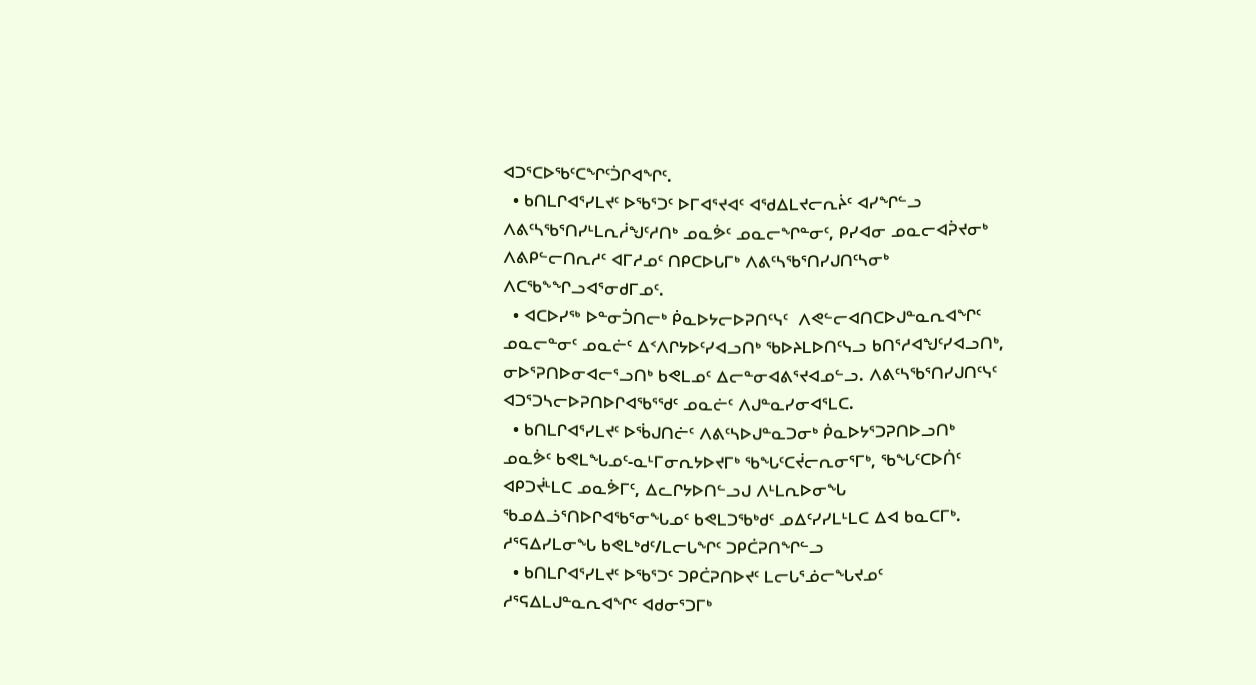ᐊᑐᕐᑕᐅᖃᑦᑕᖏᑦᑑᒋᐊᖏᑦ.
  • ᑲᑎᒪᒋᐊᕐᓯᒪᔪᑦ ᐅᖃᕐᑐᑦ ᐅᒥᐊᕐᔪᐊᑦ ᐊᖁᐃᒪᔪᓕᕆᔩᑦ ᐊᓯᖏᓪᓗ ᐱᕕᑦᓴᖃᕐᑎᓯᒻᒪᕆᓲᖑᑦᓱᑎᒃ ᓄᓇᕘᑦ ᓄᓇᓕᖏᓐᓂᑦ, ᑭᓯᐊᓂ ᓄᓇᓕᐊᕉᔪᓂᒃ ᐱᕕᑭᓪᓕᑎᕆᓱᑦ ᐊᒥᓱᓄᑦ ᑎᑭᑕᐅᒐᒥᒃ ᐱᕕᑦᓴᖃᕐᑎᓯᒍᑎᑦᓴᓂᒃ ᐱᑕᖃᖕᖏᓗᐊᕐᓂᑯᒥᓄᑦ.
  • ᐊᑕᐅᓯᖅ ᐅᓐᓂᑑᑎᓕᒃ ᑮᓇᐅᔭᓕᐅᕈᑎᑦᓭᑦ  ᐱᕙᓪᓕᐊᑎᑕᐅᒍᓐᓇᕆᐊᖏᑦ ᓄᓇᓕᓐᓂᑦ ᓄᓇᓖᑦ ᐃᑉᐱᒋᔭᐅᑦᓯᐊᓗᑎᒃ ᖃᐅᔨᒪᐅᑎᑦᓭᓗ ᑲᑎᕐᓱᐊᖑᑦᓯᐊᓗᑎᒃ, ᓂᐅᕐᕈᑎᐅᓂᐊᓕᕐᓗᑎᒃ ᑲᕙᒪᓄᑦ ᐃᓕᓐᓂᐊᕕᕐᔪᐊᓄᓪᓗ. ᐱᕕᑦᓴᖃᕐᑎᓯᒍᑎᑦᓭᑦ ᐊᑐᕐᑐᓴᓕᐅᕈᑎᐅᒋᐊᖃᕐᖁᑦ ᓄᓇᓖᑦ ᐱᒍᓐᓇᓯᓂᐊᕐᒪᑕ.
  • ᑲᑎᒪᒋᐊᕐᓯᒪᔪᑦ ᐅᖄᒍᑎᓖᑦ ᐱᕕᑦᓴᐅᒍᓐᓇᑐᓂᒃ ᑮᓇᐅᔭᕐᑐᕈᑎᐅᓗᑎᒃ  ᓄᓇᕘᑦ ᑲᕙᒪᖓᓄᑦ-ᓇᒻᒥᓂᕆᔭᐅᔪᒥᒃ ᖃᖓᑦᑕᔫᓕᕆᓂᕐᒥᒃ, ᖃᖓᑦᑕᐅᑏᑦ ᐊᑭᑐᔫᒻᒪᑕ ᓄᓇᕘᒥᑦ, ᐃᓚᒋᔭᐅᑎᓪᓗᒍ ᐱᒻᒪᕆᐅᓂᖓ ᖃᓄᐃᓘᕐᑎᐅᒋᐊᖃᕐᓂᖓᓄᑦ ᑲᕙᒪᑐᖃᒃᑯᑦ ᓄᐃᑦᓯᓯᒪᒻᒪᑕ ᐃᐊ ᑲᓇᑕᒥᒃ.
ᓱᕐᕋᐃᓯᒪᓂᖓ ᑲᕙᒪᒃᑯᑦ/ᒪᓕᒐᖏᑦ ᑐᑭᑖᕈᑎᖏᓪᓗ
  • ᑲᑎᒪᒋᐊᕐᓯᒪᔪᑦ ᐅᖃᕐᑐᑦ ᑐᑭᑖᕈᑎᐅᔪᑦ ᒪᓕᒐᕐᓅᓕᖓᔪᓄᑦ ᓱᕐᕋᐃᒪᒍᓐᓇᕆᐊᖏᑦ ᐊᑯᓂᕐᑐᒥᒃ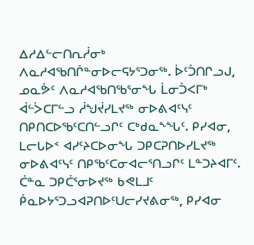ᐃᓱᐃᓪᓕᑎᕆᓲᓂᒃ ᐱᓇᓱᐊᖃᑎᒌᓐᓂᐅᓕᕋᔭᕐᑐᓂᖅ. ᐆᑦᑑᑎᒋᓗᒍ, ᓄᓇᕘᑦ ᐱᓇᓱᐊᖃᑎᖃᕐᓂᖓ ᒫᓂᑑᐸᒥᒃ ᐋᓪᐴᑕᒥᓪᓗ ᓲᖑᔫᓯᒪᔪᖅ ᓂᐅᕕᐊᑦᓭᑦ ᑎᑭᑎᑕᐅᖃᑦᑕᑎᓪᓗᒋᑦ ᑕᒃᑯᓇᖕᖓᑦ. ᑭᓯᐊᓂ, ᒪᓕᒐᐅᑉ ᐊᓯᑦᔨᑕᐅᓂᖓ ᑐᑭᑕᕈᑎᐅᓯᒪᔪᖅ ᓂᐅᕕᐊᑦᓭᑦ ᑎᑭᖃᑦᑕᓂᐊᓕᕐᑎᓗᒋᑦ ᒪᓐᑐᔨᐊᒥᑦ. ᑖᓐᓇ ᑐᑭᑖᕐᓂᐅᔪᖅ ᑲᕙᒪᒧᑦ ᑮᓇᐅᔭᕐᑐᓗᐊᕈᑎᐅᑦᑌᓕᓯᔪᕕᓂᖅ, ᑭᓯᐊᓂ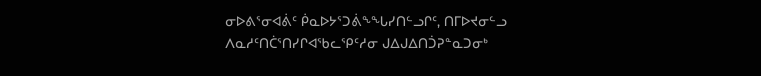ᓂᐅᕕᕐᓂᐊᕖᑦ ᑮᓇᐅᔭᕐᑐᕖᖕᖓᓯᑎᓪᓗᒋᑦ, ᑎᒥᐅᔪᓂᓪᓗ ᐱᓇᓱᑦᑎᑖᕐᑎᓯᒋᐊᖃᓚᕿᑦᓱᓂ ᒍᐃᒍᐃᑎᑑᕈᓐᓇᑐᓂᒃ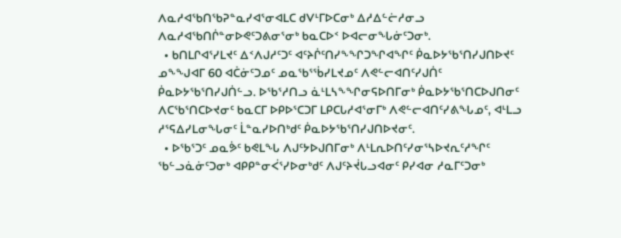ᐱᓇᓱᐊᖃᑎᖃᕈᓐᓇᓯᐊᕐᓂᐊᒪᑕ ᑯᐯᒻᒥᐅᑕᓂᒃ ᐃᓱᐃᓪᓖᓱᓂᓗ ᐱᓇᓱᐊᖃᑎᒌᓐᓂᐅᕙᑦᑐᕕᓂᕐᓂᒃ ᑲᓇᑕᐅᑉ ᐅᐊᓕᓂᖓᓃᑦᑐᓂᒃ.
  • ᑲᑎᒪᒋᐊᕐᓯᒪᔪᑦ ᐃᑉᐱᒍᓱᑦᑐᑦ ᐊᑦᔨᒌᑦᑎᓯᖕᖏᑐᖏᐊᖏᑦ ᑮᓇᐅᔭᖃᕐᑎᓯᒍᑎᐅᔪᑦ ᓄᖕᖑᐊᒥ 60 ᐊᑖᓃᑦᑐᓄᑦ ᓄᓇᖃᕐᖄᓯᒪᔪᓄᑦ ᐱᕙᓪᓕᐊᑎᑦᓯᒍᑏᑦ ᑮᓇᐅᔭᖃᕐᑎᓯᒍᑏᓪᓗ. ᐅᖃᕐᓱᑎᓗ ᓈᒻᒪᓴᖕᖏᓂᕋᐅᑎᒥᓂᒃ ᑮᓇᐅᔭᖃᕐᑎᑕᐅᒍᑎᓂᑦ ᐱᑕᖃᕐᑎᑕᐅᔪᓂᑦ ᑲᓇᑕᒥ ᐅᑭᐅᕐᑕᑐᒥ ᒪᑭᑕᒐᓱᐊᕐᓂᒥᒃ ᐱᕙᓪᓕᐊᑎᑦᓯᕕᖓᓄᑦ, ᐊᒻᒪᓗ ᓱᕐᕋᐃᓯᒪᓂᖓᓂᑦ ᒫᓐᓇᓯᐅᑎᒃᑯᑦ ᑮᓇᐅᔭᖃᕐᑎᓯᒍᑎᐅᔪᓂᑦ.
  • ᐅᖃᕐᑐᑦ ᓄᓇᕘᑦ ᑲᕙᒪᖓ ᐱᒍᑦᔭᐅᒍᑎᒥᓂᒃ ᐱᒻᒪᕆᐅᑎᑦᓯᓂᕐᓴᐅᔪᕆᑦᓱᖏᑦ ᖃᓪᓗᓈᓃᑦᑐᓂᒃ ᐊᑭᑭᓐᓂᐹᕐᓯᐅᓂᒃᑯᑦ ᐱᒍᑦᔨᔫᒐᓗᐊᓂᑦ ᑭᓯᐊᓂ ᓱᓇᒥᑦᑐᓂᒃ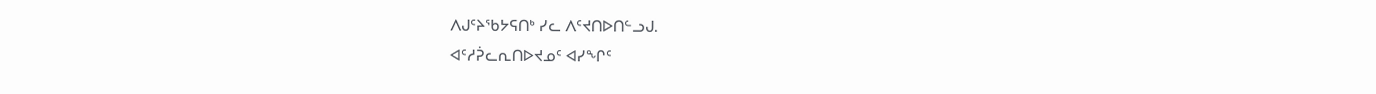ᐱᒍᑦᔨᖃᔭᕋᑎᒃ ᓯᓚ ᐱᑦᔪᑎᐅᑎᓪᓗᒍ.
ᐊᑦᓱᕉᓚᕆᑎᐅᔪᓄᑦ ᐊᓯᖏᑦ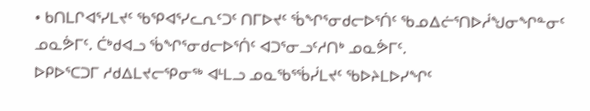• ᑲᑎᒪᒋᐊᕐᓯᒪᔪᑦ ᖃᕿᐊᕐᓯᓚᕆᑦᑐᑦ ᑎᒥᐅᔪᑦ ᖄᖏᕐᓂᑯᓕᐅᕐᑏᑦ ᖃᓄᐃᓖᕐᑎᐅᓲᖑᓂᖏᓐᓂᑦ ᓄᓇᕘᒥᑦ. ᑖᒃᑯᐊᓗ ᖄᖏᕐᓂᑯᓕᐅᕐᑏᑦ ᐊᑐᕐᓂᓗᑦᓱᑎᒃ ᓄᓇᕘᒥᑦ.
ᐅᑭᐅᕐᑕᑐᒥ ᓱᑯᐃᒪᔪᓕᕿᓂᖅ ᐊᒻᒪᓗ ᓄᓇᖃᕐᖄᓰᒪᔪᑦ ᖃᐅᔨᒪᐅᓯᖏᑦ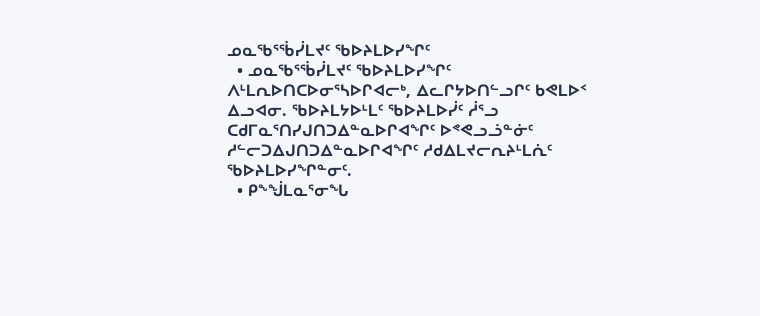ᓄᓇᖃᕐᖄᓰᒪᔪᑦ ᖃᐅᔨᒪᐅᓯᖏᑦ
  • ᓄᓇᖃᕐᖄᓰᒪᔪᑦ ᖃᐅᔨᒪᐅᓯᖏᑦ ᐱᒻᒪᕆᐅᑎᑕᐅᓂᕐᓴᐅᒋᐊᓕᒃ, ᐃᓚᒋᔭᐅᑎᓪᓗᒋᑦ ᑲᕙᒪᐅᑉ ᐃᓗᐊᓂ. ᖃᐅᔨᒪᔭᐅᒻᒪᑦ ᖃᐅᔨᒪᐅᓰᑦ ᓲᕐᓗ ᑕᑯᒥᓇᕐᑎᓯᒍᑎᑐᐃᓐᓇᐅᒋᐊᖏᑦ ᐅᕝᕙᓗᓘᓐᓃᑦ ᓱᓪᓕᑐᐃᒍᑎᑐᐃᓐᓇᐅᒋᐊᖏᑦ ᓱᑯᐃᒪᔪᓕᕆᔨᒻᒪᕇᑦ ᖃᐅᔨᒪᐅᓯᖏᓐᓂᑦ.
  • ᑭᖕᖒᒪᓇᕐᓂᖓ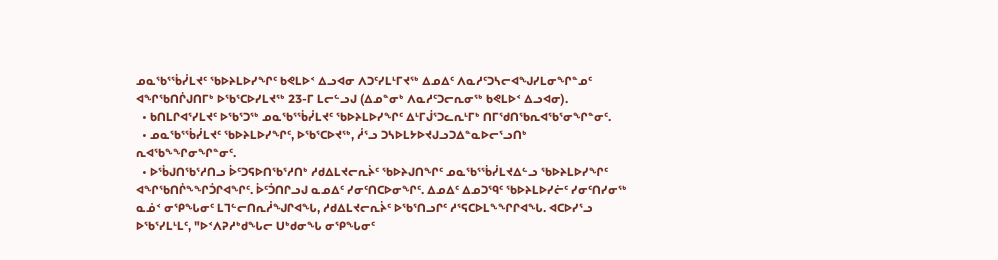ᓄᓇᖃᕐᖄᓰᒪᔪᑦ ᖃᐅᔨᒪᐅᓯᖏᑦ ᑲᕙᒪᐅᑉ ᐃᓗᐊᓂ ᐱᑐᑦᓯᒪᒻᒥᔪᖅ ᐃᓄᐃᑦ ᐱᓇᓱᑦᑐᓴᓕᐊᖑᓯᒪᓂᖏᓐᓄᑦ ᐊᖏᖃᑎᒌᒍᑎᒥᒃ ᐅᖃᕐᑕᐅᓯᒪᔪᖅ 23-ᒥ ᒪᓕᓪᓗᒍ (ᐃᓄᓐᓂᒃ ᐱᓇᓱᑦᑐᓕᕆᓂᖅ ᑲᕙᒪᐅᑉ ᐃᓗᐊᓂ).
  • ᑲᑎᒪᒋᐊᕐᓯᒪᔪᑦ ᐅᖃᕐᑐᖅ ᓄᓇᖃᕐᖄᓰᒪᔪᑦ ᖃᐅᔨᒪᐅᓯᖏᑦ ᐃᒻᒥᒎᕐᑐᓚᕆᒻᒥᒃ ᑎᒥᖁᑎᖃᕆᐊᖃᕐᓂᖏᓐᓂᑦ.
  • ᓄᓇᖃᕐᖄᓰᒪᔪᑦ ᖃᐅᔨᒪᐅᓯᖏᑦ, ᐅᖃᕐᑕᐅᔪᖅ, ᓲᕐᓗ ᑐᓴᐅᒪᔭᐅᔪᒍᓗᑐᐃᓐᓇᐅᓕᕐᓗᑎᒃ ᕆᐊᖃᖕᖏᓂᖏᓐᓂᑦ.
  • ᐅᖄᒍᑎᖃᕐᓱᑎᓗ ᐆᑦᑐᕋᐅᑎᖃᕐᓱᑎᒃ ᓱᑯᐃᒪᔪᓕᕆᔩᑦ ᖃᐅᔨᒍᑎᖏᑦ ᓄᓇᖃᕐᖄᓰᒪᔪᐃᓪᓗ ᖃᐅᔨᒪᐅᓯᖏᑦ ᐊᖏᖃᑎᒌᖕᖏᑑᒋᐊᖏᑦ. ᐆᑦᑑᑎᒋᓗᒍ ᓇᓄᐃᑦ ᓯᓂᑦᑎᑕᐅᓂᖏᑦ. ᐃᓄᐃᑦ ᐃᓄᑐᙯᑦ ᖃᐅᔨᒪᐅᓯᓖᑦ ᓯᓂᑦᑎᓯᓂᖅ ᓇᓅᑉ ᓂᕿᖓᓂᑦ ᒪᒣᓪᓕᑎᕆᓲᖑᒋᐊᖓ, ᓱᑯᐃᒪᔪᓕᕆᔩᑦ ᐅᖃᕐᑎᓗᒋᑦ ᓱᕐᕋᑕᐅᒪᖕᖏᒋᐊᖓ. ᐊᑕᐅᓯᕐᓗ ᐅᖃᕐᓯᒪᒻᒪᑦ, "ᐅᑉᐱᕈᓱᒃᑯᖓᓕ ᑌᒃᑯᓂᖓ ᓂᕿᖓᓂᑦ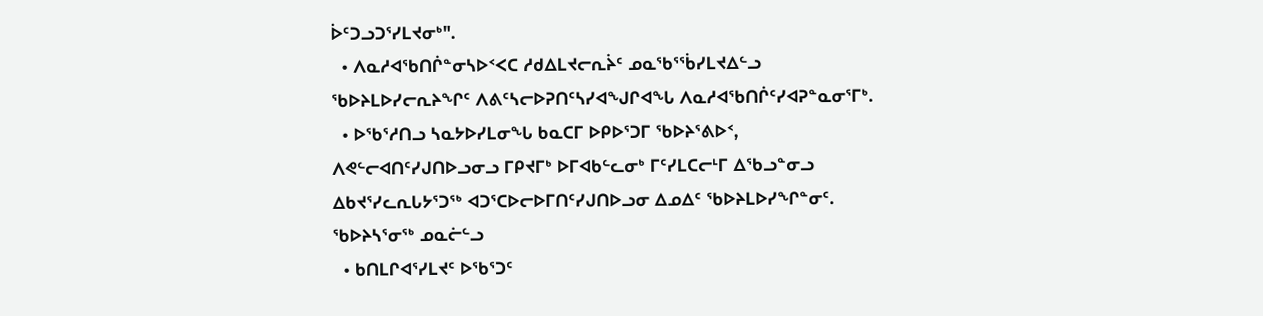ᐆᑦᑐᓗᑐᕐᓯᒪᔪᓂᒃ".
  • ᐱᓇᓱᐊᖃᑎᒌᓐᓂᓴᐅᑉᐸᑕ ᓱᑯᐃᒪᔪᓕᕆᔩᑦ ᓄᓇᖃᕐᖄᓯᒪᔪᐃᓪᓗ ᖃᐅᔨᒪᐅᓯᓕᕆᔨᖏᑦ ᐱᕕᑦᓴᓕᐅᕈᑎᑦᓴᓯᐊᖑᒋᐊᖓ ᐱᓇᓱᐊᖃᑎᒌᑦᓯᐊᕈᓐᓇᓂᕐᒥᒃ.
  • ᐅᖃᕐᓱᑎᓗ ᓴᓇᔭᐅᓯᒪᓂᖓ ᑲᓇᑕᒥ ᐅᑭᐅᕐᑐᒥ ᖃᐅᔨᕐᕕᐅᑉ, ᐱᕙᓪᓕᐊᑎᑦᓯᒍᑎᐅᓗᓂᓗ ᒥᑭᔪᒥᒃ ᐅᒥᐊᑲᓪᓚᓂᒃ ᒥᑦᓯᒪᑕᓕᒻᒥ ᐃᖃᓗᓐᓂᓗ ᐃᑲᔪᕐᓯᓚᕆᒐᔭᕐᑐᖅ ᐊᑐᕐᑕᐅᓕᐅᒥᑎᑦᓯᒍᑎᐅᓗᓂ ᐃᓄᐃᑦ ᖃᐅᔨᒪᐅᓯᖏᓐᓂᑦ.
ᖃᐅᔨᓴᕐᓂᖅ ᓄᓇᓖᓪᓗ
  • ᑲᑎᒪᒋᐊᕐᓯᒪᔪᑦ ᐅᖃᕐᑐᑦ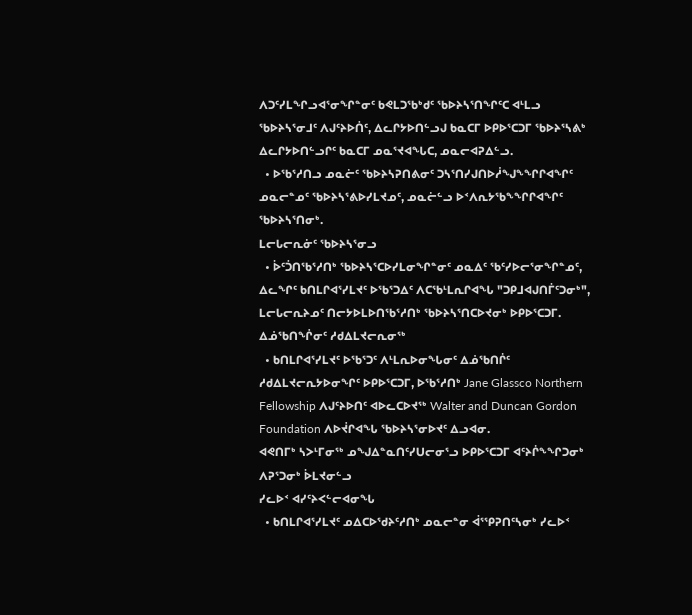ᐱᑐᑦᓯᒪᖏᓗᐊᕐᓂᖏᓐᓂᑦ ᑲᕙᒪᑐᖃᒃᑯᑦ ᖃᐅᔨᓴᕐᑎᖏᑦᑕ ᐊᒻᒪᓗ ᖃᐅᔨᓴᕐᓂᒧᑦ ᐱᒍᑦᔨᐅᑏᑦ, ᐃᓚᒋᔭᐅᑎᓪᓗᒍ ᑲᓇᑕᒥ ᐅᑭᐅᕐᑕᑐᒥ ᖃᐅᔨᕐᓴᕕᒃ ᐃᓚᒋᔭᐅᑎᓪᓗᒋᑦ ᑲᓇᑕᒥ ᓄᓇᕐᔪᐊᖓᑕ, ᓄᓇᓕᐊᕈᐃᓪᓗ.
  • ᐅᖃᕐᓱᑎᓗ ᓄᓇᓖᑦ ᖃᐅᔨᓴᕈᑎᕕᓂᑦ ᑐᓴᕐᑎᓯᒍᑎᐅᓲᖑᖕᖏᒋᐊᖏᑦ ᓄᓇᓕᓐᓄᑦ ᖃᐅᔨᓴᕐᕕᐅᓯᒪᔪᓄᑦ, ᓄᓇᓖᓪᓗ ᐅᑉᐱᕆᔭᖃᖕᖏᒋᐊᖏᑦ ᖃᐅᔨᓴᕐᑎᓂᒃ.
ᒪᓕᒐᓕᕆᓃᑦ ᖃᐅᔨᓴᕐᓂᓗ
  • ᐆᑦᑑᑎᖃᕐᓱᑎᒃ ᖃᐅᔨᓴᕐᑕᐅᓯᒪᓂᖏᓐᓂᑦ ᓄᓇᐃᑦ ᖃᑦᓯᐅᓕᕐᓂᖏᓐᓄᑦ, ᐃᓚᖏᑦ ᑲᑎᒪᒋᐊᕐᓯᒪᔪᑦ ᐅᖃᕐᑐᐃᑦ ᐱᑕᖃᒻᒪᕆᒋᐊᖓ "ᑐᑭᒧᐊᒍᑎᒦᑦᑐᓂᒃ", ᒪᓕᒐᓕᕆᔨᓄᑦ ᑎᓕᔭᐅᒪᐅᑎᖃᕐᓱᑎᒃ ᖃᐅᔨᓴᕐᑎᑕᐅᔪᓂᒃ ᐅᑭᐅᕐᑕᑐᒥ.
ᐃᓅᖃᑎᖐᓂᑦ ᓱᑯᐃᒪᔪᓕᕆᓂᖅ
  • ᑲᑎᒪᒋᐊᕐᓯᒪᔪᑦ ᐅᖃᕐᑐᑦ ᐱᒻᒪᕆᐅᓂᖓᓂᑦ ᐃᓅᖃᑎᒌᑦ ᓱᑯᐃᒪᔪᓕᕆᔭᐅᓂᖏᑦ ᐅᑭᐅᕐᑕᑐᒥ, ᐅᖃᕐᓱᑎᒃ Jane Glassco Northern Fellowship ᐱᒍᑦᔨᐅᑎᑦ ᐊᐅᓚᑕᐅᔪᖅ Walter and Duncan Gordon Foundation ᐱᐅᔫᒋᐊᖓ ᖃᐅᔨᓴᕐᓂᐅᔪᑦ ᐃᓗᐊᓂ.
ᐊᕙᑎᒥᒃ ᓴᐳᒻᒥᓂᖅ ᓄᖑᐃᓐᓇᑎᑦᓯᑌᓕᓂᕐᓗ ᐅᑭᐅᕐᑕᑐᒥ ᐊᑦᔨᒌᖕᖏᑐᓂᒃ ᐱᕈᕐᑐᓂᒃ ᐆᒪᔪᓂᓪᓗ
ᓯᓚᐅᑉ ᐊᓯᑦᔨᐸᓪᓕᐊᓂᖓ
  • ᑲᑎᒪᒋᐊᕐᓯᒪᔪᑦ ᓄᐃᑕᐅᖁᔨᑦᓱᑎᒃ ᓄᓇᓕᓐᓂ ᐋᕐᕿᕈᑎᑦᓴᓂᒃ ᓯᓚᐅᑉ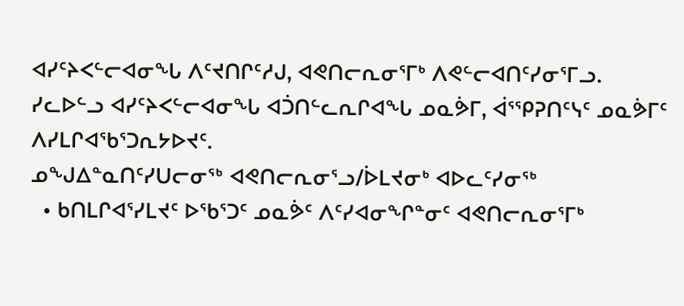ᐊᓯᑦᔨᐸᓪᓕᐊᓂᖓ ᐱᑦᔪᑎᒋᑦᓱᒍ, ᐊᕙᑎᓕᕆᓂᕐᒥᒃ ᐱᕙᓪᓕᐊᑎᑦᓯᓂᕐᒥᓗ. ᓯᓚᐅᓪᓗ ᐊᓯᑦᔨᐸᓪᓕᐊᓂᖓ ᐊᑑᑎᓪᓚᕆᒋᐊᖓ ᓄᓇᕘᒥ, ᐋᕐᕿᕈᑎᑦᓭᑦ ᓄᓇᕘᒥᑦ ᐱᓯᒪᒋᐊᖃᕐᑐᕆᔭᐅᔪᑦ.
ᓄᖑᐃᓐᓇᑎᑦᓯᑌᓕᓂᖅ ᐊᕙᑎᓕᕆᓂᕐᓗ/ᐆᒪᔪᓂᒃ ᐊᐅᓚᑦᓯᓂᖅ
  • ᑲᑎᒪᒋᐊᕐᓯᒪᔪᑦ ᐅᖃᕐᑐᑦ ᓄᓇᕘᑦ ᐱᑦᓯᐊᓂᖏᓐᓂᑦ ᐊᕙᑎᓕᕆᓂᕐᒥᒃ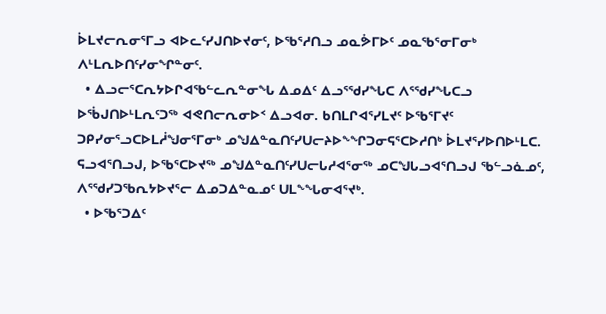ᐆᒪᔪᓕᕆᓂᕐᒥᓗ ᐊᐅᓚᑦᓯᒍᑎᐅᔪᓂᑦ, ᐅᖃᕐᓱᑎᓗ ᓄᓇᕘᒥᐅᑦ ᓄᓇᖃᕐᓂᒥᓂᒃ ᐱᒻᒪᕆᐅᑎᑦᓯᓂᖏᓐᓂᑦ.
  • ᐃᓗᓕᕐᑕᕆᔭᐅᒋᐊᖃᓪᓚᕆᓐᓂᖓ ᐃᓄᐃᑦ ᐃᓗᕐᖁᓯᖓᑕ ᐱᕐᖁᓯᖓᑕᓗ ᐅᖄᒍᑎᐅᒻᒪᕆᑦᑐᖅ ᐊᕙᑎᓕᕆᓂᐅᑉ ᐃᓗᐊᓂ. ᑲᑎᒪᒋᐊᕐᓯᒪᔪᑦ ᐅᖃᕐᒥᔪᑦ ᑐᑭᓯᓂᕐᓗᑕᐅᒪᓲᖑᓂᕐᒥᓂᒃ ᓄᖑᐃᓐᓇᑎᑦᓯᑌᓕᔨᐅᖕᖏᑐᓂᕋᕐᑕᐅᓱᑎᒃ ᐆᒪᔪᕐᓯᐅᑎᐅᒻᒪᑕ. ᕋᓗᐊᕐᑎᓗᒍ, ᐅᖃᕐᑕᐅᔪᖅ ᓄᖑᐃᓐᓇᑎᑦᓯᑌᓕᒐᓱᐊᕐᓂᖅ ᓄᑕᖑᒐᓗᐊᕐᑎᓗᒍ ᖃᓪᓗᓈᓄᑦ, ᐱᕐᖁᓯᑐᖃᕆᔭᐅᔪᕐᓕ ᐃᓄᑐᐃᓐᓇᓄᑦ ᑌᒪᖕᖓᓂᐊᕐᔪᒃ.
  • ᐅᖃᕐᑐᐃᑦ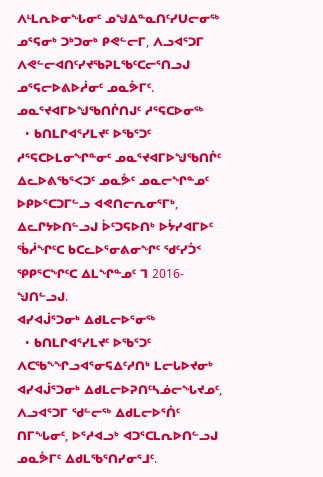ᐱᒻᒪᕆᐅᓂᖓᓂᑦ ᓄᖑᐃᓐᓇᑎᑦᓯᑌᓕᓂᖅ ᓄᕐᕋᓂᒃ ᑐᒃᑐᓂᒃ ᑭᕙᓪᓕᒥ, ᐱᓗᐊᕐᑐᒥ ᐱᕙᓪᓕᐊᑎᑦᓯᔪᖃᕈᒪᖃᑦᑕᓕᕐᑎᓗᒍ ᓄᕐᕋᓕᐅᕕᐅᓲᓂᑦ ᓄᓇᕘᒥᑦ.
ᓄᓇᕐᔪᐊᒥᐅᖑᖃᑎᒌᑎᒍᑦ ᓱᕐᕋᑕᐅᓂᖅ
  • ᑲᑎᒪᒋᐊᕐᓯᒪᔪᑦ ᐅᖃᕐᑐᑦ ᓱᕐᕋᑕᐅᒪᓂᖏᓐᓂᑦ ᓄᓇᕐᔪᐊᒥᐅᖑᖃᑎᒌᑦ ᐃᓚᐅᕕᖃᕐᐸᑐᑦ ᓄᓇᕘᑦ ᓄᓇᓕᖏᓐᓄᑦ ᐅᑭᐅᕐᑕᑐᒥᓪᓗ ᐊᕙᑎᓕᕆᓂᕐᒥᒃ, ᐃᓚᒋᔭᐅᑎᓪᓗᒍ ᐆᑦᑐᕋᐅᑎᒃ ᐅᔮᓯᐊᒥᐅᑦ ᖄᓲᖏᑦᑕ ᑲᑕᓚᐅᕐᓂᕕᓂᖏᑦ ᖁᑦᓯᑑᑉ ᕿᑭᕐᑕᖏᑦᑕ ᐃᒪᖏᓐᓄᑦ ᒣ 2016-ᖑᑎᓪᓗᒍ.
ᐊᓯᐊᒎᕐᑐᓂᒃ ᐃᑯᒪᓕᐅᕐᓂᖅ
  • ᑲᑎᒪᒋᐊᕐᓯᒪᔪᑦ ᐅᖃᕐᑐᑦ ᐱᑕᖃᖕᖏᓗᐊᕐᓂᕋᐃᑦᓱᑎᒃ ᒪᓕᒐᐅᔪᓂᒃ ᐊᓯᐊᒎᕐᑐᓂᒃ ᐃᑯᒪᓕᐅᕈᑎᑦᓴᓅᓕᖓᔪᓄᑦ, ᐱᓗᐊᕐᑐᒥ ᖁᓪᓕᖅ ᐃᑯᒪᓕᐅᕐᑏᑦ ᑎᒥᖓᓂᑦ, ᐅᕐᓱᐊᓗᒃ ᐊᑐᕐᑕᒪᕆᐅᑎᓪᓗᒍ ᓄᓇᕘᒥᑦ ᐃᑯᒪᖃᕐᑎᓯᓂᕐᒧᑦ.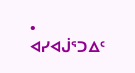• ᐊᓯᐊᒎᕐᑐᐃᑦ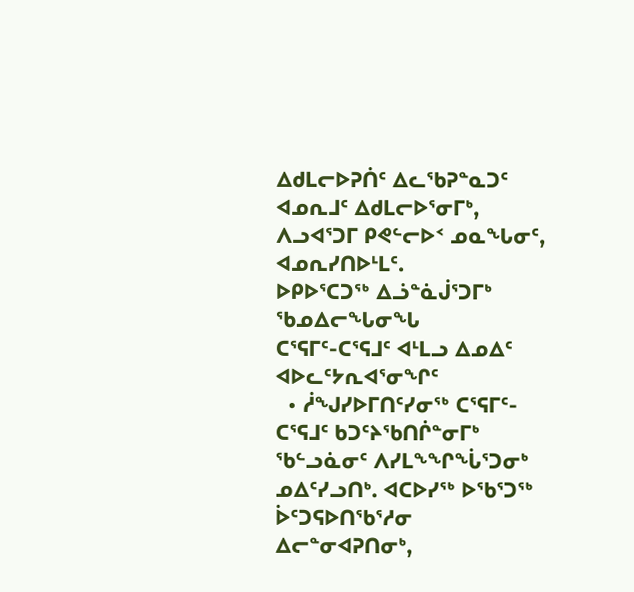ᐃᑯᒪᓕᐅᕈᑏᑦ ᐃᓚᖃᕈᓐᓇᑐᑦ ᐊᓄᕆᒧᑦ ᐃᑯᒪᓕᐅᕐᓂᒥᒃ, ᐱᓗᐊᕐᑐᒥ ᑭᕙᓪᓕᐅᑉ ᓄᓇᖓᓂᑦ, ᐊᓄᕆᓯᑎᐅᒻᒪᑦ.
ᐅᑭᐅᕐᑕᑐᖅ ᐃᓘᓐᓈᒎᕐᑐᒥᒃ ᖃᓄᐃᓕᖓᓂᖓ
ᑕᕐᕋᒥᑦ-ᑕᕐᕋᒧᑦ ᐊᒻᒪᓗ ᐃᓄᐃᑦ ᐊᐅᓚᑦᔭᕆᐊᕐᓂᖏᑦ
  • ᓲᖑᓯᐅᒥᑎᑦᓯᓂᖅ ᑕᕐᕋᒥᑦ-ᑕᕐᕋᒧᑦ ᑲᑐᑦᔨᖃᑎᒌᓐᓂᒥᒃ ᖃᓪᓗᓈᓂᑦ ᐱᓯᒪᖕᖏᖔᕐᑐᓂᒃ ᓄᐃᑦᓯᓗᑎᒃ. ᐊᑕᐅᓯᖅ ᐅᖃᕐᑐᖅ ᐆᑦᑐᕋᐅᑎᖃᕐᓱᓂ ᐃᓕᓐᓂᐊᕈᑎᓂᒃ,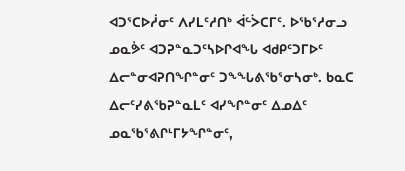ᐊᑐᕐᑕᐅᓲᓂᑦ ᐱᓯᒪᑦᓱᑎᒃ ᐋᓪᐴᑕᒥᑦ. ᐅᖃᕐᓱᓂᓗ ᓄᓇᕘᑦ ᐊᑐᕈᓐᓇᑐᑦᓴᐅᒋᐊᖓ ᐊᑯᑭᑦᑐᒥᐅᑦ ᐃᓕᓐᓂᐊᕈᑎᖏᓐᓂᑦ ᑐᖕᖓᕕᖃᕐᓂᓴᓂᒃ. ᑲᓇᑕ ᐃᓕᑦᓯᕕᖃᕈᓐᓇᒪᑦ ᐊᓯᖏᓐᓂᑦ ᐃᓄᐃᑦ ᓄᓇᖃᕐᕕᒋᒻᒥᔭᖏᓐᓂᑦ,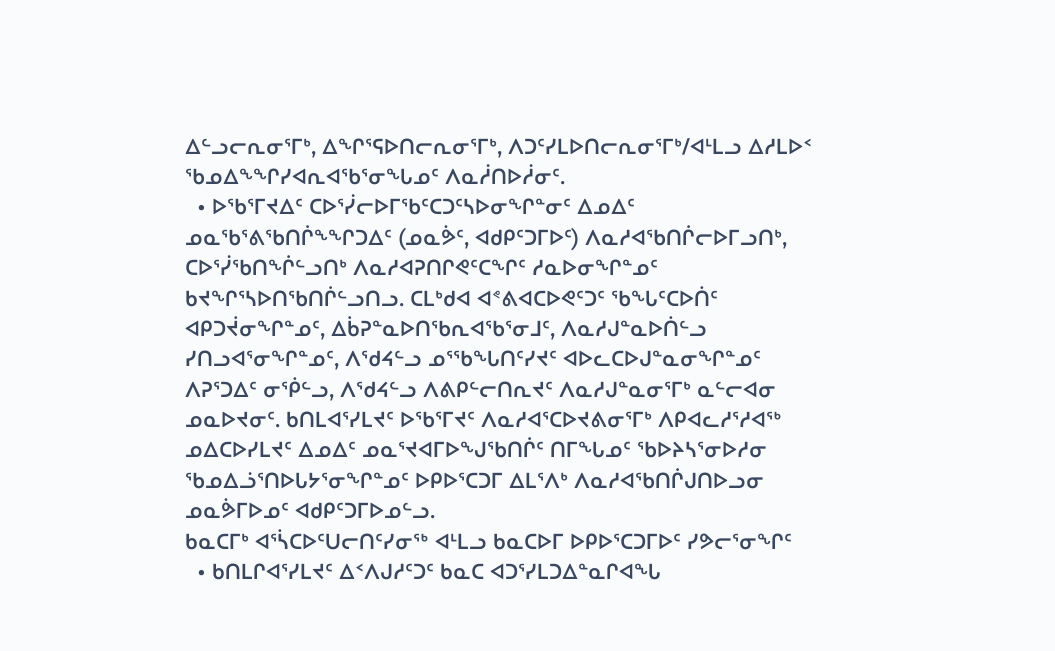ᐃᓪᓗᓕᕆᓂᕐᒥᒃ, ᐃᖏᕐᕋᐅᑎᓕᕆᓂᕐᒥᒃ, ᐱᑐᑦᓯᒪᐅᑎᓕᕆᓂᕐᒥᒃ/ᐊᒻᒪᓗ ᐃᓱᒪᐅᑉ ᖃᓄᐃᖕᖏᓯᐊᕆᐊᖃᕐᓂᖓᓄᑦ ᐱᓇᓲᑎᐅᓲᓂᑦ.
  • ᐅᖃᕐᒥᔪᐃᑦ ᑕᐅᕐᓰᓕᐅᒥᖃᑦᑕᑐᑦᓴᐅᓂᖏᓐᓂᑦ ᐃᓄᐃᑦ ᓄᓇᖃᕐᕕᖃᑎᒌᖕᖏᑐᐃᑦ (ᓄᓇᕘᑦ, ᐊᑯᑭᑦᑐᒥᐅᑦ) ᐱᓇᓱᐊᖃᑎᒌᓕᐅᒥᓗᑎᒃ, ᑕᐅᕐᓰᖃᑎᖐᓪᓗᑎᒃ ᐱᓇᓱᐊᕈᑎᒋᕙᑦᑕᖏᑦ ᓱᓇᐅᓂᖏᓐᓄᑦ ᑲᔪᖏᕐᓴᐅᑎᖃᑎᒌᓪᓗᑎᓗ. ᑕᒪᒃᑯᐊ ᐊᕝᕕᐊᑕᐅᕙᑦᑐᑦ ᖃᖓᑦᑕᐅᑏᑦ ᐊᑭᑐᔫᓂᖏᓐᓄᑦ, ᐃᑳᕈᓐᓇᐅᑎᖃᕆᐊᖃᕐᓂᒧᑦ, ᐱᓇᓱᒍᓐᓇᐅᑏᓪᓗ ᓯᑎᓗᐊᕐᓂᖏᓐᓄᑦ, ᐱᖁᔦᓪᓗ ᓄᕐᖃᖓᑎᑦᓯᔪᑦ ᐊᐅᓚᑕᐅᒍᓐᓇᓂᖏᓐᓄᑦ ᐱᕈᕐᑐᐃᑦ ᓂᖀᓪᓗ, ᐱᖁᔦᓪᓗ ᐱᕕᑭᓪᓕᑎᕆᔪᑦ ᐱᓇᓱᒍᓐᓇᓂᕐᒥᒃ ᓇᓪᓕᐊᓂ ᓄᓇᐅᔪᓂᑦ. ᑲᑎᒪᐊᕐᓯᒪᔪᑦ ᐅᖃᕐᒥᔪᑦ ᐱᓇᓱᐊᕐᑕᐅᔪᕕᓂᕐᒥᒃ ᐱᑭᐊᓚᓱᕐᓱᐊᖅ ᓄᐃᑕᐅᓯᒪᔪᑦ ᐃᓄᐃᑦ ᓄᓇᕐᔪᐊᒥᐅᖑᖃᑎᒌᑦ ᑎᒥᖓᓄᑦ ᖃᐅᔨᓴᕐᓂᐅᓱᓂ ᖃᓄᐃᓘᕐᑎᐅᒐᔭᕐᓂᖏᓐᓄᑦ ᐅᑭᐅᕐᑕᑐᒥ ᐃᒪᕐᐱᒃ ᐱᓇᓱᐊᖃᑎᒌᒍᑎᐅᓗᓂ ᓄᓇᕘᒥᐅᓄᑦ ᐊᑯᑭᑦᑐᒥᐅᓄᓪᓗ.
ᑲᓇᑕᒥᒃ ᐊᕐᓵᑕᐅᑦᑌᓕᑎᑦᓯᓂᖅ ᐊᒻᒪᓗ ᑲᓇᑕᐅᒥ ᐅᑭᐅᕐᑕᑐᒥᐅᑦ ᓯᕗᓕᕐᓂᖏᑦ
  • ᑲᑎᒪᒋᐊᕐᓯᒪᔪᑦ ᐃᑉᐱᒍᓱᑦᑐᑦ ᑲᓇᑕ ᐊᑐᕐᓯᒪᑐᐃᓐᓇᒋᐊᖓ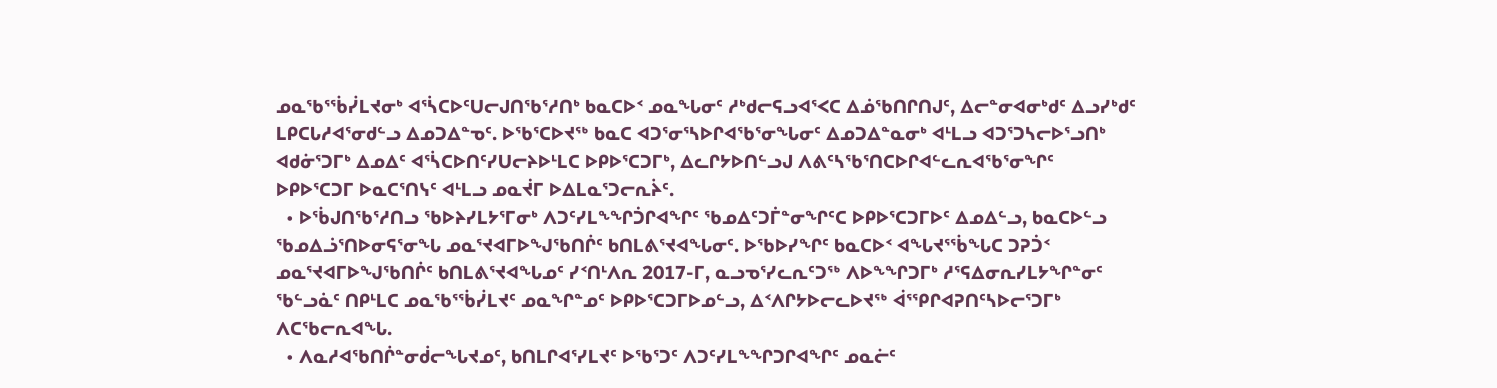ᓄᓇᖃᕐᖄᓰᒪᔪᓂᒃ ᐊᕐᓵᑕᐅᑦᑌᓕᒍᑎᖃᕐᓱᑎᒃ ᑲᓇᑕᐅᑉ ᓄᓇᖓᓂᑦ ᓱᒃᑯᓕᕋᓗᐊᕐᐸᑕ ᐃᓅᖃᑎᒋᑎᒍᑦ, ᐃᓕᓐᓂᐊᓂᒃᑯᑦ ᐃᓗᓯᒃᑯᑦ ᒪᑭᑕᒐᓱᐊᕐᓂᑯᓪᓗ ᐃᓄᑐᐃᓐᓀᑦ. ᐅᖃᕐᑕᐅᔪᖅ ᑲᓇᑕ ᐊᑐᕐᓂᕐᓴᐅᒋᐊᖃᕐᓂᖓᓂᑦ ᐃᓄᑐᐃᓐᓇᓂᒃ ᐊᒻᒪᓗ ᐊᑐᕐᑐᓴᓕᐅᕐᓗᑎᒃ ᐊᑯᓃᕐᑐᒥᒃ ᐃᓄᐃᑦ ᐊᕐᓵᑕᐅᑎᑦᓯᑌᓕᔨᐅᒻᒪᑕ ᐅᑭᐅᕐᑕᑐᒥᒃ, ᐃᓚᒋᔭᐅᑎᓪᓗᒍ ᐱᕕᑦᓴᖃᕐᑎᑕᐅᒋᐊᓪᓚᕆᐊᖃᕐᓂᖏᑦ ᐅᑭᐅᕐᑕᑐᒥ ᐅᓇᑕᕐᑎᓭᑦ ᐊᒻᒪᓗ ᓄᓇᔫᒥ ᐅᐃᒪᓇᕐᑐᓕᕆᔩᑦ.
  • ᐅᖄᒍᑎᖃᕐᓱᑎᓗ ᖃᐅᔨᓯᒪᔭᕐᒥᓂᒃ ᐱᑐᑦᓯᒪᖕᖏᑑᒋᐊᖏᑦ ᖃᓄᐃᑦᑐᒦᓐᓂᖏᑦᑕ ᐅᑭᐅᕐᑕᑐᒥᐅᑦ ᐃᓄᐃᓪᓗ, ᑲᓇᑕᐅᓪᓗ ᖃᓄᐃᓘᕐᑎᐅᓂᕋᕐᓂᖓ ᓄᓇᕐᔪᐊᒥᐅᖑᖃᑎᒌᑦ ᑲᑎᒪᕕᕐᔪᐊᖓᓂᑦ. ᐅᖃᐅᓯᖏᑦ ᑲᓇᑕᐅᑉ ᐊᖓᔪᕐᖄᖓᑕ ᑐᕈᑑᑉ ᓄᓇᕐᔪᐊᒥᐅᖑᖃᑎᒌᑦ ᑲᑎᒪᕕᕐᔪᐊᖓᓄᑦ ᓯᑉᑎᒻᐱᕆ 2017-ᒥ, ᓇᓗᓀᕐᓯᓚᕆᑦᑐᖅ ᐱᐅᖕᖏᑐᒥᒃ ᓱᕐᕋᐃᓂᕆᓯᒪᔭᖏᓐᓂᑦ ᖃᓪᓗᓈᑦ ᑎᑭᒻᒪᑕ ᓄᓇᖃᕐᖄᓰᒪᔪᑦ ᓄᓇᖏᓐᓄᑦ ᐅᑭᐅᕐᑕᑐᒥᐅᓄᓪᓗ, ᐃᑉᐱᒋᔭᐅᓕᓚᐅᔪᖅ ᐋᕐᕿᒋᐊᕈᑎᑦᓴᐅᓕᕐᑐᒥᒃ ᐱᑕᖃᓕᕆᐊᖓ.
  • ᐱᓇᓱᐊᖃᑎᒌᓐᓂᑰᓕᖓᔪᓄᑦ, ᑲᑎᒪᒋᐊᕐᓯᒪᔪᑦ ᐅᖃᕐᑐᑦ ᐱᑐᑦᓯᒪᖕᖏᑐᒋᐊᖏᑦ ᓄᓇᓖᑦ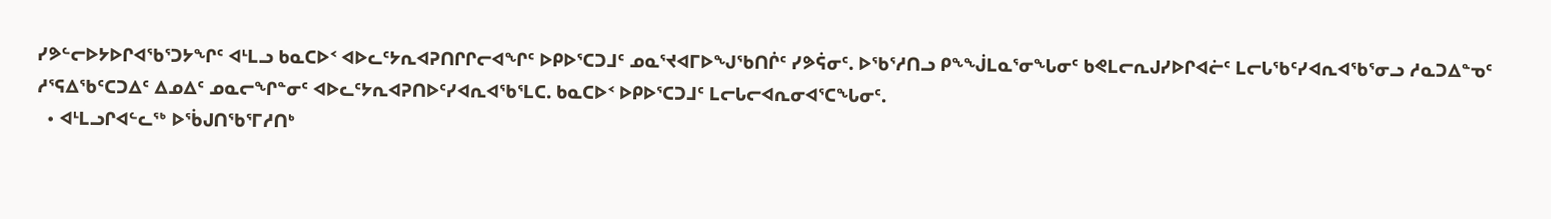ᓯᕗᓪᓕᐅᔭᐅᒋᐊᖃᕐᑐᔭᖏᑦ ᐊᒻᒪᓗ ᑲᓇᑕᐅᑉ ᐊᐅᓚᑦᔭᕆᐊᕈᑎᒋᒋᓕᐊᖏᑦ ᐅᑭᐅᕐᑕᑐᒧᑦ ᓄᓇᕐᔪᐊᒥᐅᖑᖃᑎᒌᑦ ᓯᕗᕌᓂᑦ. ᐅᖃᕐᓱᑎᓗ ᑭᖕᖒᒪᓇᕐᓂᖓᓂᑦ ᑲᕙᒪᓕᕆᒍᓯᐅᒋᐊᓖᑦ ᒪᓕᒐᖃᑦᓯᐊᕆᐊᖃᕐᓂᓗ ᓱᓇᑐᐃᓐᓀᑦ ᓱᕐᕋᐃᖃᑦᑕᑐᐃᑦ ᐃᓄᐃᑦ ᓄᓇᓕᖏᓐᓂᑦ ᐊᐅᓚᑦᔭᕆᐊᕈᑎᐅᑦᓯᐊᕆᐊᖃᕐᒪᑕ. ᑲᓇᑕᐅᑉ ᐅᑭᐅᕐᑕᑐᒧᑦ ᒪᓕᒐᓕᐊᕆᓂᐊᕐᑕᖓᓂᑦ.
  • ᐊᒻᒪᓗᒋᐊᓪᓚᖅ ᐅᖄᒍᑎᖃᕐᒥᓱᑎᒃ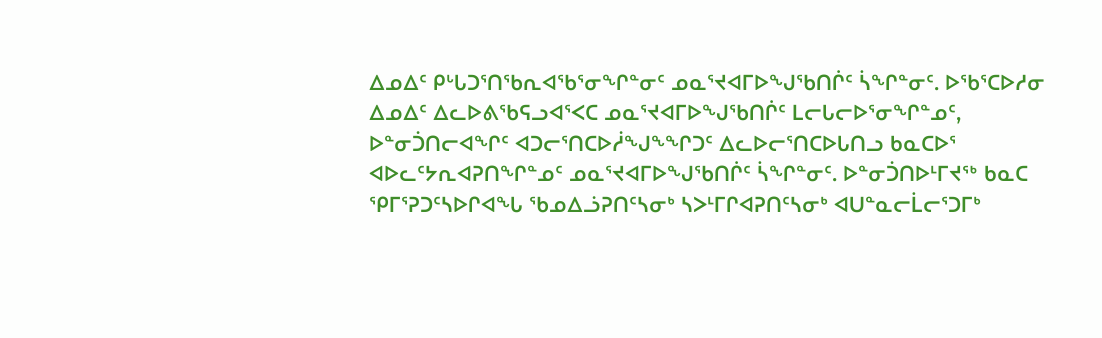ᐃᓄᐃᑦ ᑭᒡᒐᑐᕐᑎᖃᕆᐊᖃᕐᓂᖏᓐᓂᑦ ᓄᓇᕐᔪᐊᒥᐅᖑᖃᑎᒌᑦ ᓵᖏᓐᓂᑦ. ᐅᖃᕐᑕᐅᓱᓂ ᐃᓄᐃᑦ ᐃᓚᐅᕕᖃᕋᓗᐊᕐᐸᑕ ᓄᓇᕐᔪᐊᒥᐅᖑᖃᑎᒌᑦ ᒪᓕᒐᓕᐅᕐᓂᖏᓐᓄᑦ, ᐅᓐᓂᑑᑎᓕᐊᖏᑦ ᐊᑐᓕᕐᑎᑕᐅᓲᖑᖕᖏᑐᑦ ᐃᓚᐅᓕᕐᑎᑕᐅᒐᑎᓗ ᑲᓇᑕᐅᕐ ᐊᐅᓚᑦᔭᕆᐊᕈᑎᖏᓐᓄᑦ ᓄᓇᕐᔪᐊᒥᐅᖑᖃᑎᒌᑦ ᓵᖏᓐᓂᑦ. ᐅᓐᓂᑑᑎᐅᒻᒥᔪᖅ ᑲᓇᑕ ᕿᒥᕐᕈᑐᑦᓴᐅᒋᐊᖓ ᖃᓄᐃᓘᕈᑎᑦᓴᓂᒃ ᓴᐳᒻᒥᒋᐊᕈᑎᑦᓴᓂᒃ ᐊᑌᓐᓇᓕᒫᓕᕐᑐᒥᒃ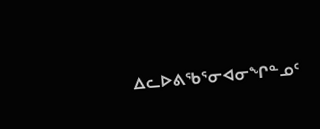ᐃᓚᐅᕕᖃᕐᓂᐊᓂᖏᓐᓄᑦ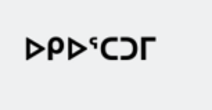ᐅᑭᐅᕐᑕᑐᒥ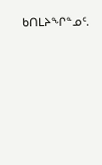ᑲᑎᒪᔨᖏᓐᓄᑦ.